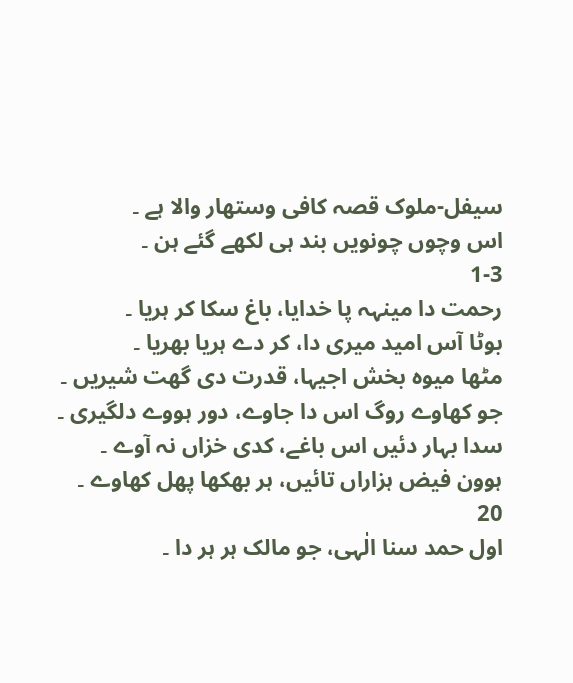سیفل-ملوک قصہ کافی وستھار والا ہے ۔
اس وچوں چونویں بند ہی لکھے گئے ہن ۔
1-3
رحمت دا مینہہ پا خدایا، باغ سکا کر ہریا ۔
بوٹا آس امید میری دا، کر دے ہریا بھریا ۔
مٹھا میوہ بخش اجیہا، قدرت دی گھت شیریں ۔
جو کھاوے روگ اس دا جاوے، دور ہووے دلگیری ۔
سدا بہار دئیں اس باغے، کدی خزاں نہ آوے ۔
ہوون فیض ہزاراں تائیں، ہر بھکھا پھل کھاوے ۔
20
اول حمد سنا الٰہی، جو مالک ہر ہر دا ۔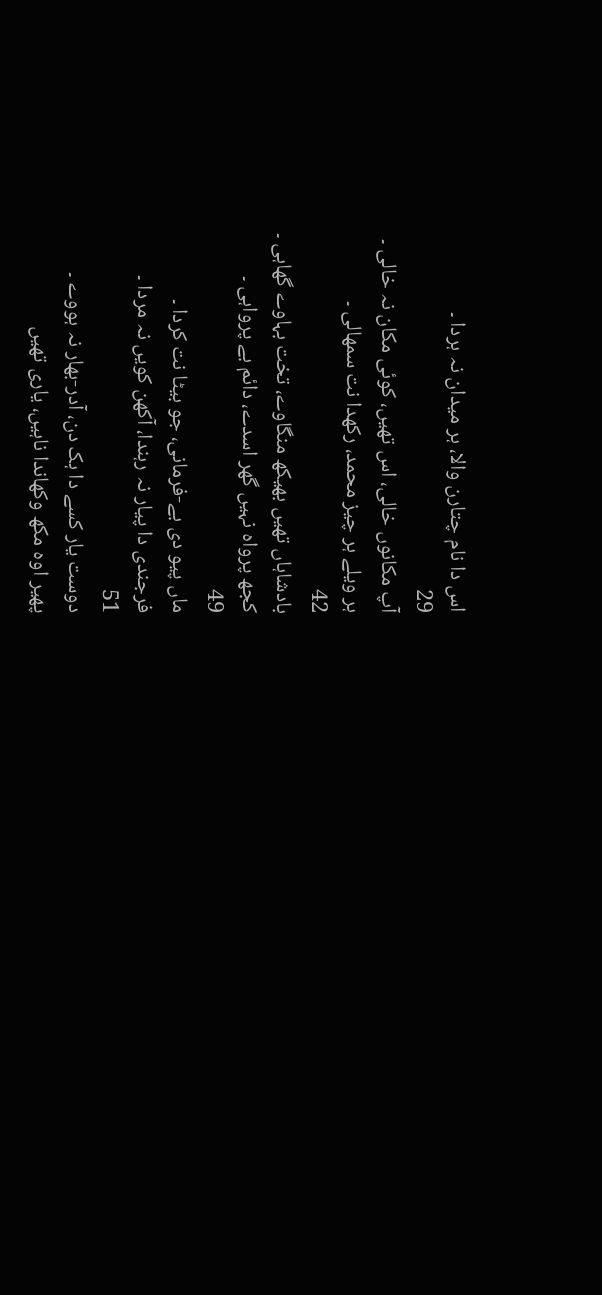اس دا نام چتارن والا، ہر میدان نہ ہردا ۔
29
آپ مکانوں خالی، اس تھیں، کوئی مکان نہ خالی ۔
ہر ویلے ہر چیز محمد، رکھدا نت سمھالی ۔
42
بادشاہاں تھیں بھیکھ منگاوے، تخت بہاوے گھاہی ۔
کجھ پرواہ نہیں گھر اسدے، دائم بے پرواہی ۔
49
ماں پیو دی بے-فرمانی، جو بیٹا نت کردا ۔
فرجندی دا پیار نہ رہندا، آکھن کویں نہ مردا ۔
51
دوست یار کسے دا ہک دن، آدر-بھار نہ ہووے ۔
پھیر اوہ مکھ وکھاندا ناہیں، یاری تھیں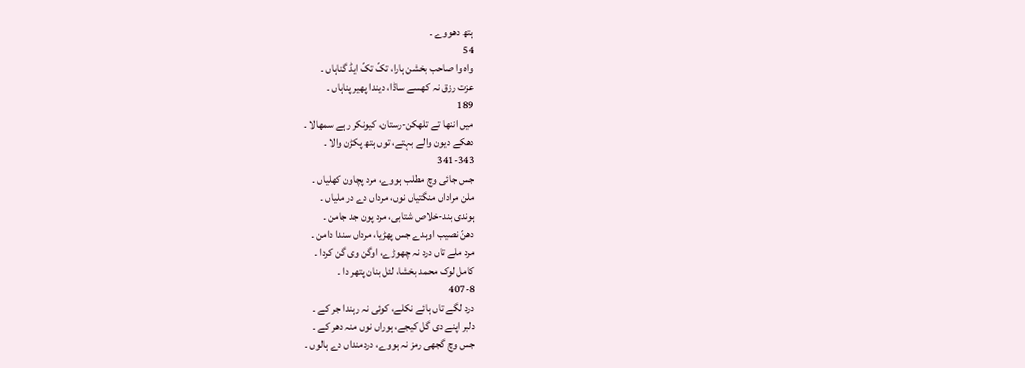ہتھ دھووے ۔
54
واہ وا صاحب بخشن ہارا، تکّ تکّ ایڈ گناہاں ۔
عزت رزق نہ کھسے ساڈا، دیندا پھیر پناہاں ۔
189
میں اننھا تے تلھکن-رستان، کیونکر رہے سمھالا ۔
دھکے دیون والے بہتے، توں ہتھ پکڑن والا ۔
341-343
جس جائی وچ مطلب ہووے، مرد پچاون کھلیاں ۔
ملن مراداں منگتیاں نوں، مرداں دے در ملیاں ۔
ہوندی بند-خلاص شتابی، مرد پون جد جامن ۔
دھنّ نصیب اوہدے جس پھڑیا، مرداں سندا دامن ۔
مرد ملے تاں درد نہ چھوڑے، اوگن وی گن کردا ۔
کامل لوک محمد بخشا، لئل بنان پتھر دا ۔
407-8
درد لگے تاں ہائے نکلے، کوئی نہ رہندا جر کے ۔
دلبر اپنے دی گل کیجے، ہوراں نوں منہ دھر کے ۔
جس وچ گجھی رمز نہ ہووے، دردمنداں دے ہالوں ۔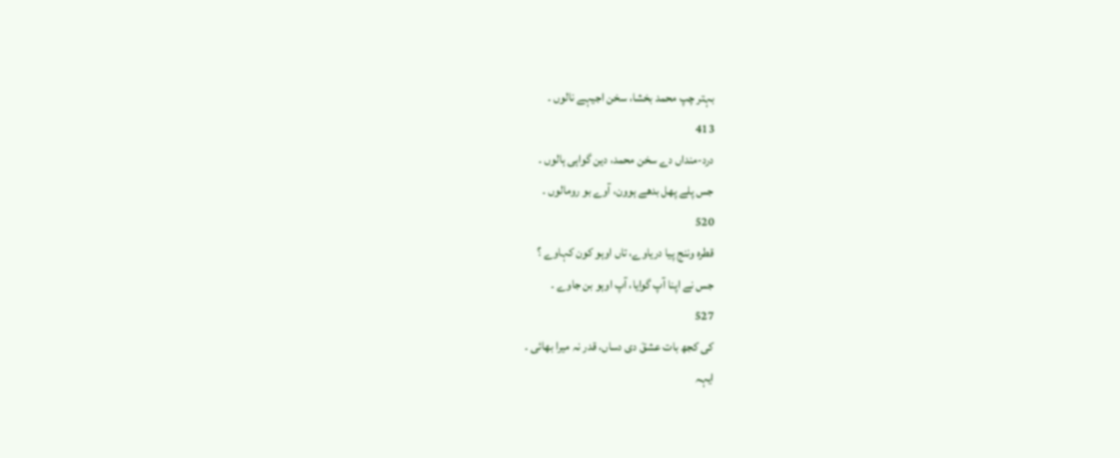بہتر چپ محمد بخشا، سخن اجیہے نالوں ۔
413
درد-منداں دے سخن محمد، دین گواہی ہالوں ۔
جس پلے پھل بدھے ہوون، آوے بو رومالوں ۔
520
قطرہ وننج پیا دریاوے، تاں اوہو کون کہاوے ؟
جس نے اپنا آپ گوایا، آپ اوہو بن جاوے ۔
527
کی کجھ بات عشقَ دی دساں، قدر نہ میرا بھائی ۔
ایہہ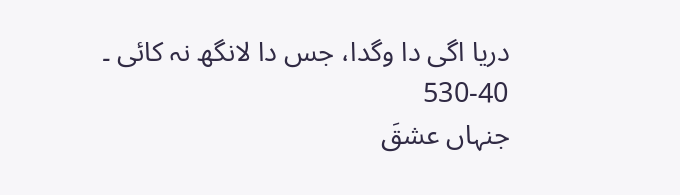دریا اگی دا وگدا، جس دا لانگھ نہ کائی ۔
530-40
جنہاں عشقَ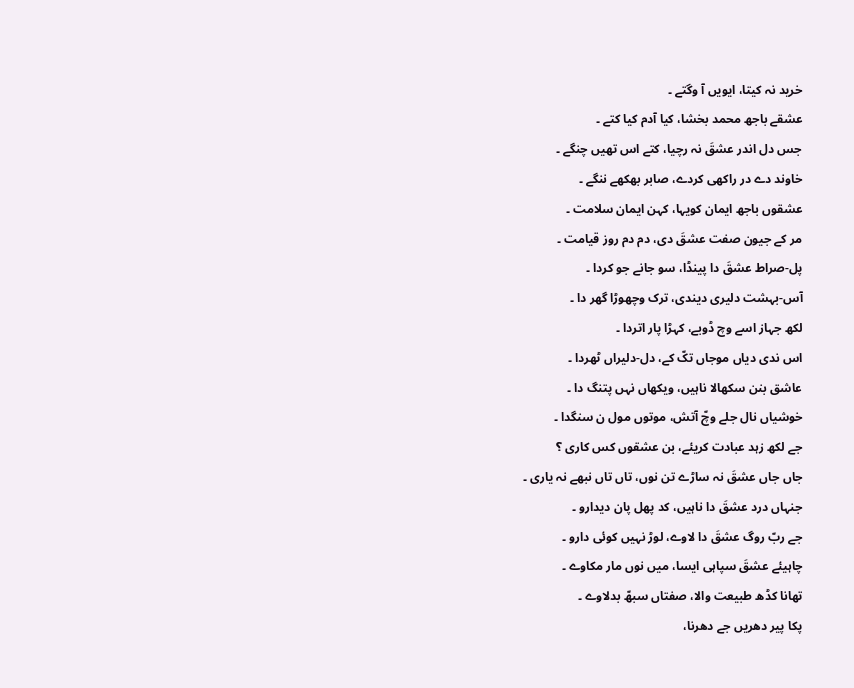خرید نہ کیتا، ایویں آ وگتے ۔
عشقے باجھ محمد بخشا، کیا آدم کیا کتے ۔
جس دل اندر عشقَ نہ رچیا، کتے اس تھیں چنگے ۔
خاوند دے در راکھی کردے، صابر بھکھے ننگے ۔
عشقوں باجھ ایمان کویہا، کہن ایمان سلامت ۔
مر کے جیون صفت عشقَ دی، دم دم روز قیامت ۔
پل-صراط عشقَ دا پینڈا، سو جانے جو کردا ۔
آس-بہشت دلیری دیندی، ترک وچھوڑا گھر دا ۔
لکھ جہاز اسے وچ ڈوبے، کہڑا پار اتردا ۔
اس ندی دیاں موجاں تکّ کے، دل-دلیراں ٹھردا ۔
عاشق بنن سکھالا ناہیں، ویکھاں نہں پتنگ دا ۔
خوشیاں نال جلے وچّ آتش، موتوں مول ن سنگدا ۔
جے لکھ زہد عبادت کریئے، بن عشقوں کس کاری ؟
جاں جاں عشقَ نہ ساڑے تن نوں، تاں تاں نبھے نہ یاری ۔
جنہاں درد عشقَ دا ناہیں، کد پھل پان دیدارو ۔
جے ربّ روگ عشقَ دا لاوے، لوڑ نہیں کوئی دارو ۔
چاہیئے عشقَ سپاہی ایسا، میں نوں مار مکاوے ۔
تھانا کڈھ طبیعت والا، صفتاں سبھّ بدلاوے ۔
پکا پیر دھریں جے دھرنا،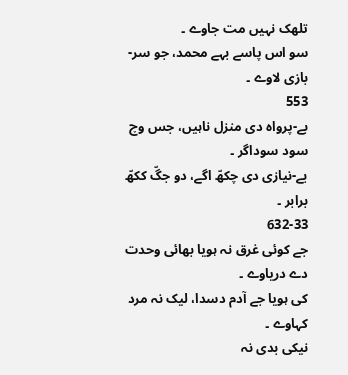تلھک نہیں مت جاوے ۔
سو اس پاسے بہے محمد، جو سر-بازی لاوے ۔
553
بے-پرواہ دی منزل ناہیں، جس وچ سود سوداگر ۔
بے-نیازی دی چکھّ اگے، دو جگّ ککھّ برابر ۔
632-33
جے کوئی غرق نہ ہویا بھائی وحدت دے دریاوے ۔
کی ہویا جے آدم دسدا، لیک نہ مرد کہاوے ۔
نیکی بدی نہ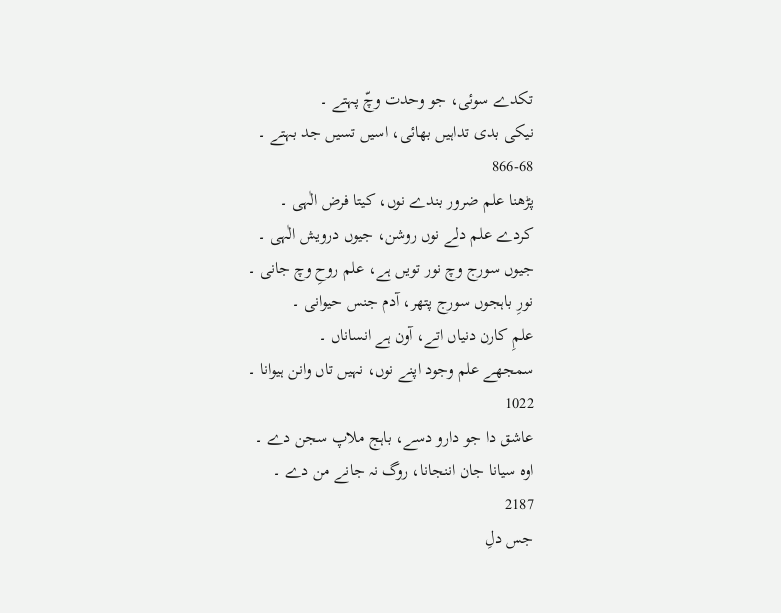تکدے سوئی، جو وحدت وچّ پہتے ۔
نیکی بدی تداہیں بھائی، اسیں تسیں جد بہتے ۔
866-68
پڑھنا علم ضرور بندے نوں، کیتا فرض الٰہی ۔
کردے علم دلے نوں روشن، جیوں درویش الٰہی ۔
جیوں سورج وچ نور تویں ہے، علم روحِ وچ جانی ۔
نورِ باہجوں سورج پتھر، آدم جنس حیوانی ۔
علمِ کارن دنیاں اتے، آون ہے انساناں ۔
سمجھے علم وجود اپنے نوں، نہیں تاں وانن ہیوانا ۔
1022
عاشق دا جو دارو دسے، باہج ملاپ سجن دے ۔
اوہ سیانا جان اننجانا، روگ نہ جانے من دے ۔
2187
جس دلِ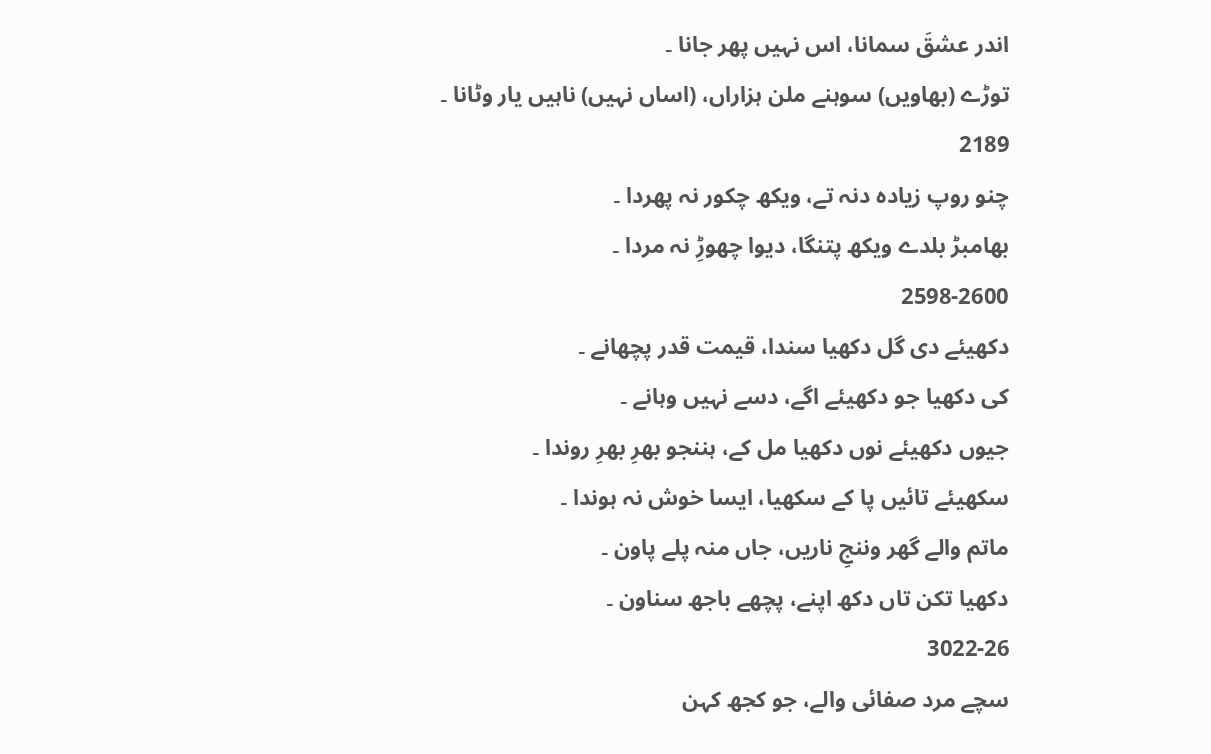اندر عشقَ سمانا، اس نہیں پھر جانا ۔
توڑے (بھاویں) سوہنے ملن ہزاراں، (اساں نہیں) ناہیں یار وٹانا ۔
2189
چنو روپ زیادہ دنہ تے، ویکھ چکور نہ پھردا ۔
بھامبڑ بلدے ویکھ پتنگا، دیوا چھوڑِ نہ مردا ۔
2598-2600
دکھیئے دی گل دکھیا سندا، قیمت قدر پچھانے ۔
کی دکھیا جو دکھیئے اگے، دسے نہیں وہانے ۔
جیوں دکھیئے نوں دکھیا مل کے، ہننجو بھرِ بھرِ روندا ۔
سکھیئے تائیں پا کے سکھیا، ایسا خوش نہ ہوندا ۔
ماتم والے گھر وننجِ ناریں، جاں منہ پلے پاون ۔
دکھیا تکن تاں دکھ اپنے، پچھے باجھ سناون ۔
3022-26
سچے مرد صفائی والے، جو کجھ کہن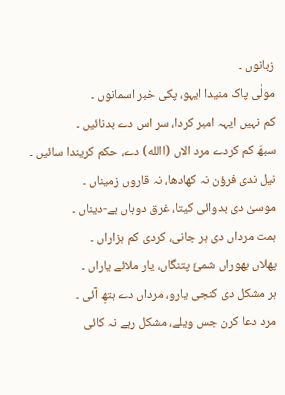زبانوں ۔
مولٰی پاک منیدا ایہو، پکی خبر اسمانوں ۔
کم نہیں ایہہ امبر کردا، سر اس دے بدنائیں ۔
سبھّ کم کردے مرد الاں (االله) دے، حکم کریندا سائیں ۔
نیل ندی فرؤن نہ کھادھا، نہ قاروں زمیناں ۔
موسیٰ دی بدوائی کیتا، غرق دوہاں بے-دیناں ۔
ہمت مرداں دی ہر جانی، کردی کم ہزاراں ۔
پھلاں بھوراں شمئّ پتنگاں، یار ملائے یاراں ۔
ہر مشکل دی کنجی یارو، مرداں دے ہتھِ آئی ۔
مرد دعا کرن جس ویلے، مشکل رہے نہ کائی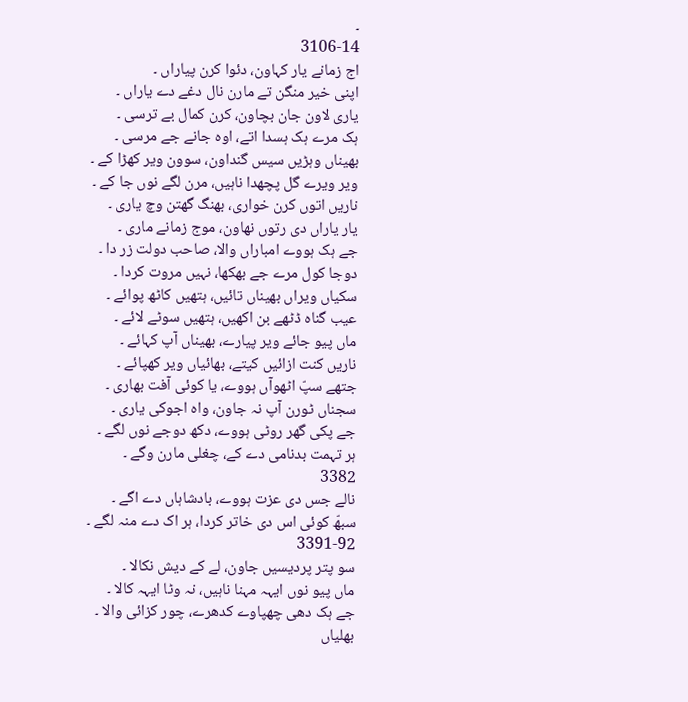۔
3106-14
اج زمانے یار کہاون، دئوا کرن پیاراں ۔
اپنی خیر منگن تے مارن نال دغے دے یاراں ۔
یاری لاون جان بچاون، کرن کمال بے ترسی ۔
ہک مرے ہک ہسدا اتے، اوہ جانے جے مرسی ۔
بھیناں وہڑیں سیس گنداون، سوون ویر کھڑا کے ۔
ویر ویرے گل پچھدا ناہیں، مرن لگے نوں جا کے ۔
ناریں اتوں کرن خواری، بھنگ گھتن وچ یاری ۔
یار یاراں دی رتوں نھاون، موج زمانے ماری ۔
جے ہک ہووے امباراں والا، صاحب دولت زر دا ۔
دوجا کول مرے جے بھکھا، نہیں مروت کردا ۔
سکیاں ویراں بھیناں تائیں، ہتھیں کاٹھ پوائے ۔
عیب گناہ ڈٹھے بن اکھیں، ہتھیں سوٹے لائے ۔
ماں پیو جائے ویر پیارے، بھیناں آپ کہائے ۔
ناریں کنت ازائیں کیتے، بھائیاں ویر کھپائے ۔
جتھے سپّ اٹھوآں ہووے، یا کوئی آفت بھاری ۔
سجناں ٹورن آپ نہ جاون، واہ اجوکی یاری ۔
جے پکی گھر روٹی ہووے، دکھ دوجے نوں لگے ۔
ہر تہمت بدنامی دے کے، چغلی مارن وگے ۔
3382
نالے جس دی عزت ہووے، بادشاہاں دے اگے ۔
سبھّ کوئی اس دی خاتر کردا، ہر اک دے منہ لگے ۔
3391-92
سو پتر پردیسیں جاون، لے کے دیش نکالا ۔
ماں پیو نوں ایہہ مہنا ناہیں، نہ وٹا ایہہ کالا ۔
جے ہک دھی چھپاوے کدھرے، چور کزائی والا ۔
بھلیاں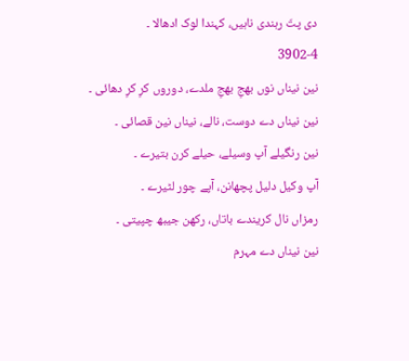دی پتّ رہندی ناہیں، کہندا لوک ادھالا ۔
3902-4
نین نیناں نوں بھجِ بھجِ ملدے، دوروں کرِ کرِ دھائی ۔
نین نیناں دے دوست، نالے، نیناں نین قصائی ۔
نین رنگیلے آپ وسیلے، حیلے کرن بتیرے ۔
آپ وکیل دلیل پچھانن، آپے چور لٹیرے ۔
رمزاں نال کریندے باتاں، رکھن جیبھ چپیتی ۔
نین نیناں دے مہرم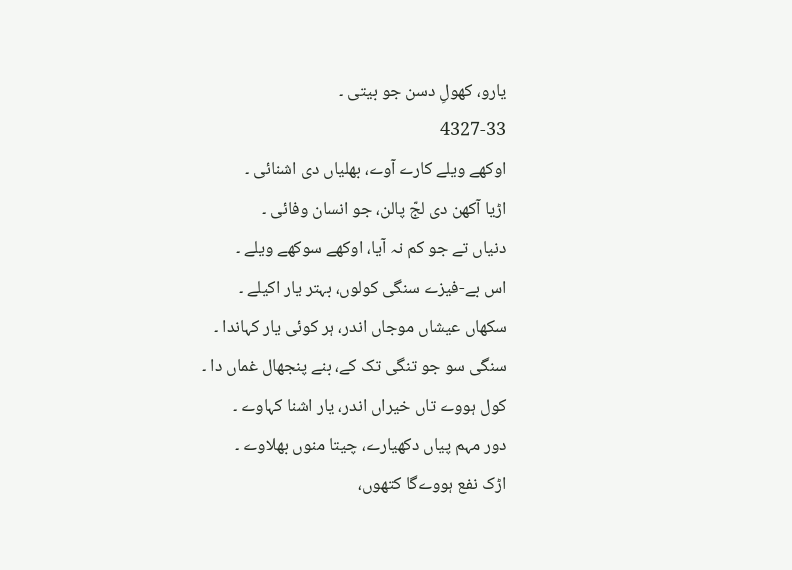یارو، کھولِ دسن جو بیتی ۔
4327-33
اوکھے ویلے کارے آوے، بھلیاں دی اشنائی ۔
اڑیا آکھن دی لجّ پالن، جو انسان وفائی ۔
دنیاں تے جو کم نہ آیا، اوکھے سوکھے ویلے ۔
اس بے-فیزے سنگی کولوں، بہتر یار اکیلے ۔
سکھاں عیشاں موجاں اندر، ہر کوئی یار کہاندا ۔
سنگی سو جو تنگی تک کے، بنے پنجھال غماں دا ۔
کول ہووے تاں خیراں اندر، یار اشنا کہاوے ۔
دور مہم پیاں دکھیارے، چیتا منوں بھلاوے ۔
اڑک نفع ہووےگا کتھوں،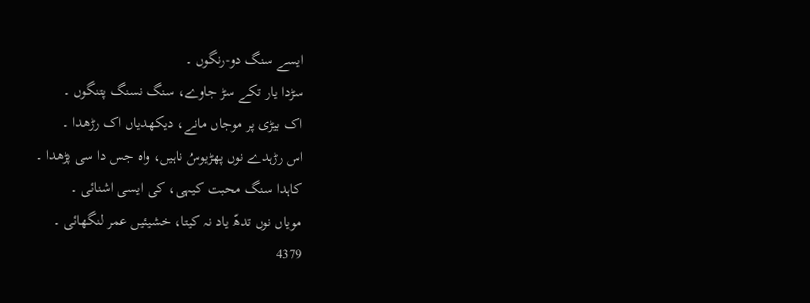ایسے سنگ دو-رنگوں ۔
سڑدا یار تکے سڑ جاوے، سنگ نسنگ پتنگوں ۔
اک بیڑی پر موجاں مانے، دیکھدیاں اک رڑھدا ۔
اس رڑہدے نوں پھڑیوسُ ناہیں، واہ جس دا سی پڑھدا ۔
کاہدا سنگ محبت کیہی، کی ایسی اشنائی ۔
مویاں نوں تدھّ یاد نہ کیتا، خشیئیں عمر لنگھائی ۔
4379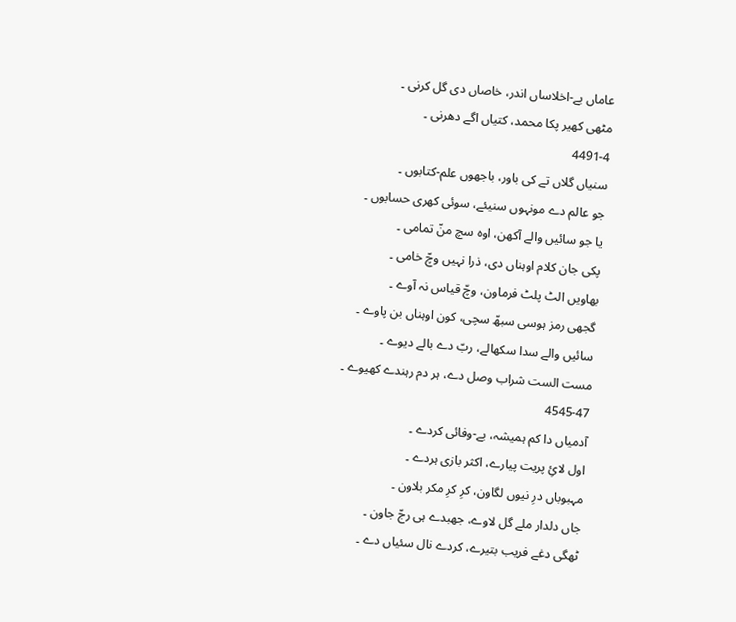عاماں بے-اخلاساں اندر، خاصاں دی گل کرنی ۔
مٹھی کھیر پکا محمد، کتیاں اگے دھرنی ۔
4491-4
سنیاں گلاں تے کی باور، باجھوں علم-کتابوں ۔
جو عالم دے مونہوں سنیئے، سوئی کھری حسابوں ۔
یا جو سائیں والے آکھن، اوہ سچ منّ تمامی ۔
پکی جان کلام اوہناں دی، ذرا نہیں وچّ خامی ۔
بھاویں الٹ پلٹ فرماون، وچّ قیاس نہ آوے ۔
گجھی رمز ہوسی سبھّ سچی، کون اوہناں بن پاوے ۔
سائیں والے سدا سکھالے، ربّ دے بالے دیوے ۔
مست الست شراب وصل دے، ہر دم رہندے کھیوے ۔
4545-47
آدمیاں دا کم ہمیشہ، بے-وفائی کردے ۔
اول لائِ پریت پیارے، اکثر بازی ہردے ۔
مہبوباں درِ نیوں لگاون، کرِ کرِ مکر بلاون ۔
جاں دلدار ملے گل لاوے، جھبدے ہی رجّ جاون ۔
ٹھگی دغے فریب بتیرے، کردے نال سئیاں دے ۔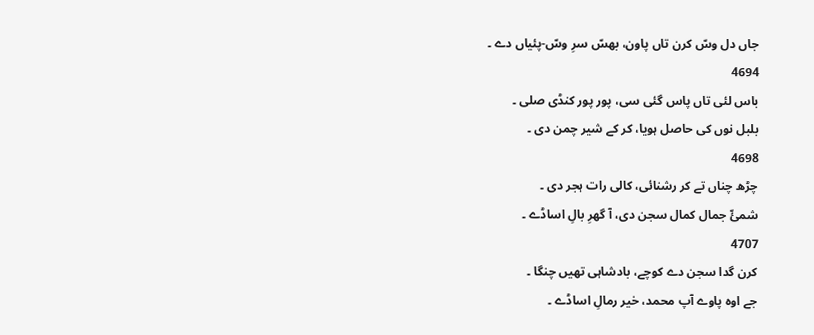جاں دل وسّ کرن تاں پاون، بھسّ سرِ وسّ-پئیاں دے ۔
4694
باس لئی تاں پاس گئی سی، پور پور کنڈی صلی ۔
بلبل نوں کی حاصل ہویا، کر کے شیر چمن دی ۔
4698
چڑھ چناں تے کر رشنائی، کالی رات ہجر دی ۔
شمئّ جمال کمال سجن دی، آ گھرِ بالِ اساڈے ۔
4707
کرن گدا سجن دے کوچے، بادشاہی تھیں چنگا ۔
جے اوہ پاوے آپ محمد، خیر رمالِ اساڈے ۔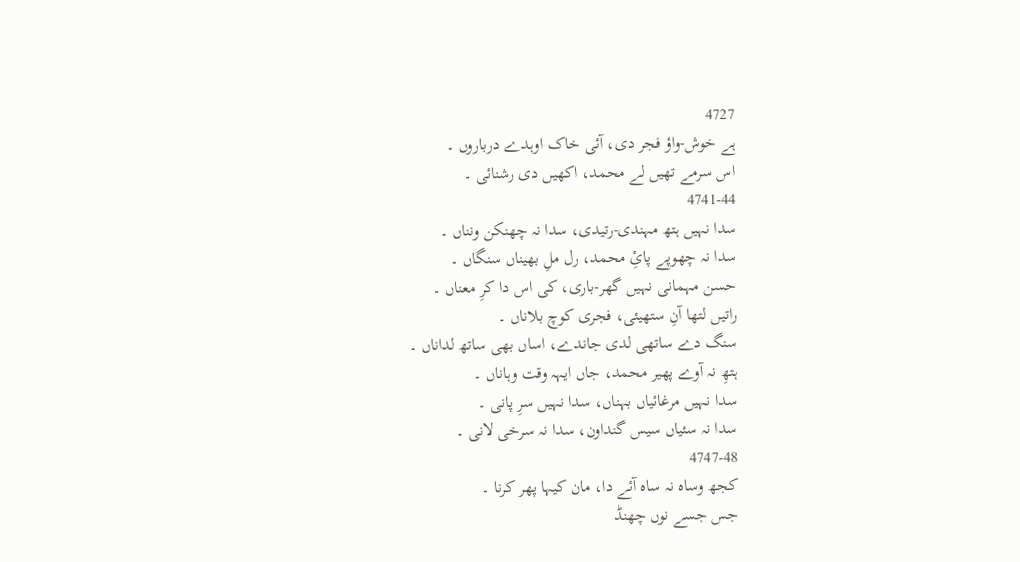4727
ہے خوش-واؤ فجر دی، آئی خاک اوہدے درباروں ۔
اس سرمے تھیں لے محمد، اکھیں دی رشنائی ۔
4741-44
سدا نہیں ہتھ مہندی-رتیدی، سدا نہ چھنکن ونناں ۔
سدا نہ چھوپے پائِ محمد، رل ملِ بھیناں سنگاں ۔
حسن مہمانی نہیں گھر-باری، کی اس دا کرِ معناں ۔
راتیں لتھا آنِ ستھیئی، فجری کوچ بلاناں ۔
سنگ دے ساتھی لدی جاندے، اساں بھی ساتھ لداناں ۔
ہتھِ نہ آوے پھیر محمد، جاں ایہہ وقت وہاناں ۔
سدا نہیں مرغائیاں بہناں، سدا نہیں سرِ پانی ۔
سدا نہ سئیاں سیس گنداون، سدا نہ سرخی لانی ۔
4747-48
کجھ وساہ نہ ساہ آئے دا، مان کیہا پھر کرنا ۔
جس جسے نوں چھنڈ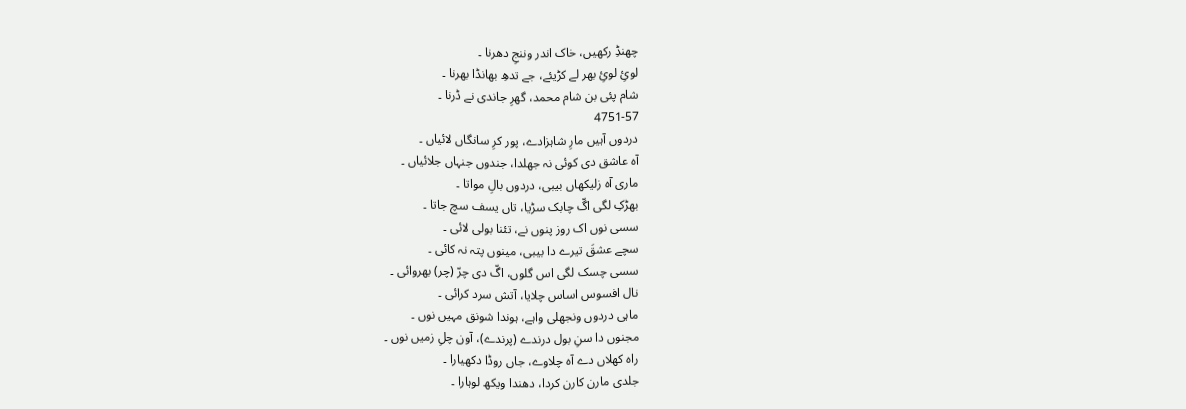چھنڈِ رکھیں، خاک اندر وننجِ دھرنا ۔
لوئِ لوئِ بھر لے کڑیئے، جے تدھِ بھانڈا بھرنا ۔
شام پئی بن شام محمد، گھرِ جاندی نے ڈرنا ۔
4751-57
دردوں آہیں مارِ شاہزادے، پور کرِ سانگاں لائیاں ۔
آہ عاشق دی کوئی نہ جھلدا، جندوں جنہاں جلائیاں ۔
ماری آہ زلیکھاں بیبی، دردوں بالِ مواتا ۔
بھڑکِ لگی اگّ چابک سڑیا، تاں یسف سچ جاتا ۔
سسی نوں اک روز پنوں نے، تئنا بولی لائی ۔
سچے عشقَ تیرے دا بیبی، مینوں پتہ نہ کائی ۔
سسی چسک لگی اس گلوں، اگّ دی چرّ (چر) بھروائی ۔
نال افسوس اساس چلایا، آتش سرد کرائی ۔
ماہی دردوں ونجھلی واہے، ہوندا شونق مہیں نوں ۔
مجنوں دا سنِ بول درندے (پرندے)، آون چلِ زمیں نوں ۔
راہ کھلاں دے آہ چلاوے، جاں روڈا دکھیارا ۔
جلدی مارن کارن کردا، دھندا ویکھ لوہارا ۔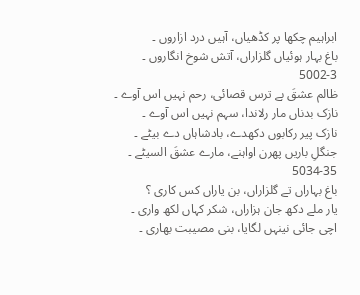ابراہیم چکھا پر کڈھیاں، آہیں درد ازاروں ۔
باغ بہار ہوئیاں گلزاراں، آتش شوخ انگاروں ۔
5002-3
ظالم عشقَ بے ترس قصائی، رحم نہیں اس آوے ۔
نازک بدناں مار رلاندا، سہم نہیں اس آوے ۔
نازک پیر رکابوں دکھدے، بادشاہاں دے بیٹے ۔
جنگلِ باریں پھرن اواہنے، مارے عشقَ السیٹے ۔
5034-35
باغ بہاراں تے گلزاراں، بن یاراں کس کاری ؟
یار ملے دکھ جان ہزاراں، شکر کہاں لکھ واری ۔
اچی جائی نینہں لگایا، بنی مصیبت بھاری ۔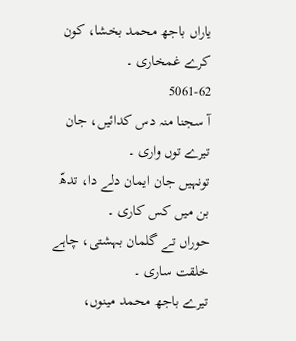یاراں باجھ محمد بخشا، کون کرے غمخاری ۔
5061-62
آ سجنا منہ دس کدائیں، جان تیرے توں واری ۔
تونہیں جان ایمان دلے دا، تدھّ بن میں کس کاری ۔
حوراں تے گلمان بہشتی، چاہے خلقت ساری ۔
تیرے باجھ محمد مینوں،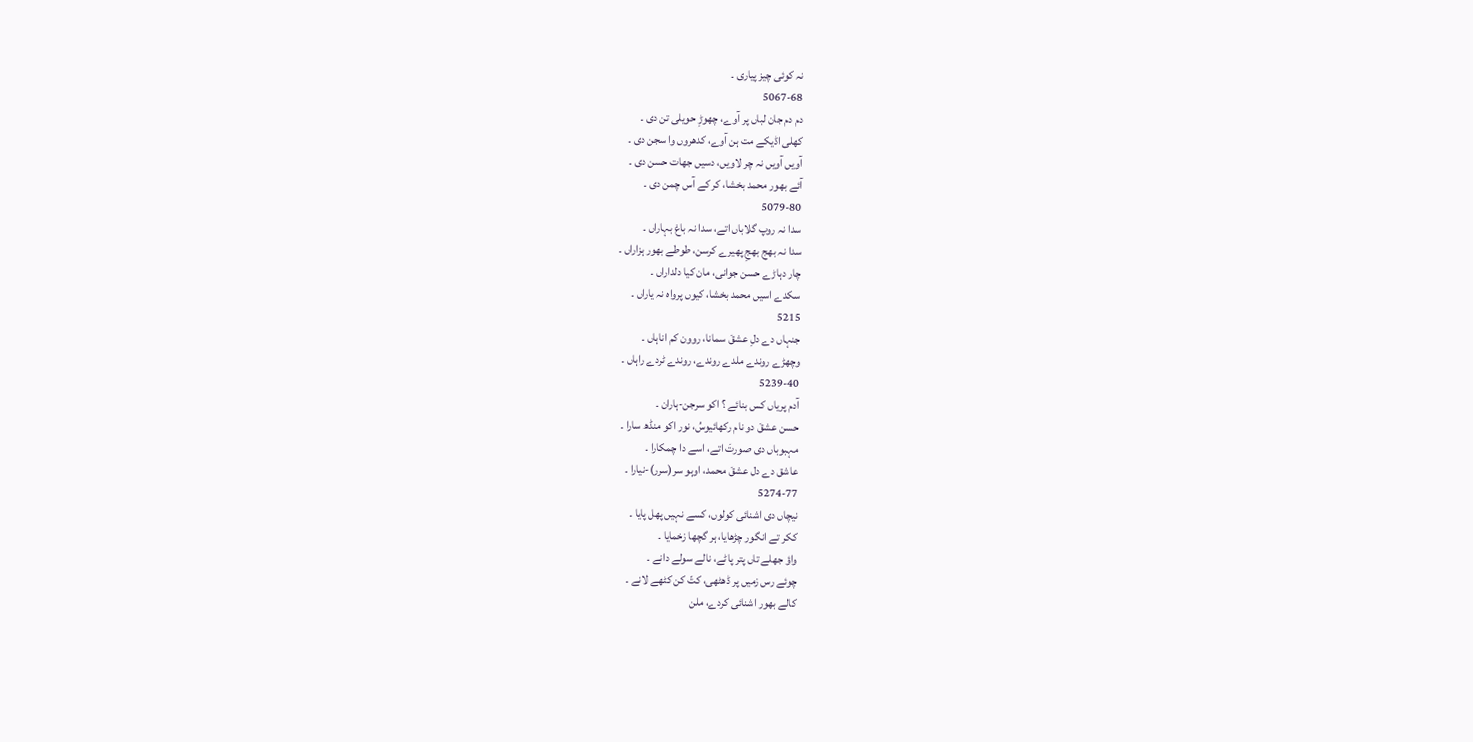نہ کوئی چیز پیاری ۔
5067-68
دم دم جان لباں پر آوے، چھوڑِ حویلی تن دی ۔
کھلی اڈیکے مت ہن آوے، کدھروں وا سجن دی ۔
آویں آویں نہ چر لاویں، دسیں جھات حسن دی ۔
آئے بھور محمد بخشا، کر کے آس چمن دی ۔
5079-80
سدا نہ روپ گلاباں اتے، سدا نہ باغ بہاراں ۔
سدا نہ بھج بھجِ پھیرے کرسن، طوطے بھور ہزاراں ۔
چار دہاڑے حسن جوانی، مان کیا دلداراں ۔
سکدے اسیں محمد بخشا، کیوں پرواہ نہ یاراں ۔
5215
جنہاں دے دلِ عشقَ سمانا، روون کم اناہاں ۔
وچھڑے روندے ملدے روندے، روندے ٹردے راہاں ۔
5239-40
آدم پریاں کس بنائے ؟ اکو سرجن-ہاران ۔
حسن عشقَ دو نام رکھائیوسُ، نور اکو منڈھ سارا ۔
مہبوباں دی صورتَ اتے، اسے دا چمکارا ۔
عاشق دے دل عشقَ محمد، اوہو سر(سرر)-نیارا ۔
5274-77
نیچاں دی اشنائی کولوں، کسے نہیں پھل پایا ۔
ککر تے انگور چڑھایا، ہر گچھا زخمایا ۔
واؤ جھلے تاں پتر پاٹے، نالے سولے دانے ۔
چوئے رس زمیں پر ڈھٹھی، کتّ کن کٹھے لانے ۔
کالے بھور اشنائی کردے، ملن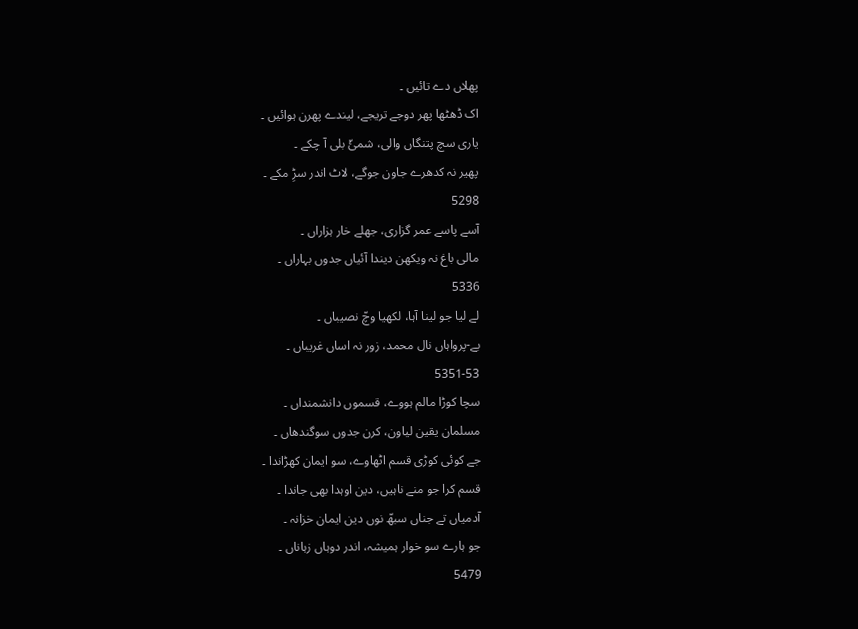پھلاں دے تائیں ۔
اک ڈھٹھا پھر دوجے تریجے، لیندے پھرن ہوائیں ۔
یاری سچ پتنگاں والی، شمئّ بلی آ چکے ۔
پھیر نہ کدھرے جاون جوگے، لاٹ اندر سڑِ مکے ۔
5298
آسے پاسے عمر گزاری، جھلے خار ہزاراں ۔
مالی باغ نہ ویکھن دیندا آئیاں جدوں بہاراں ۔
5336
لے لیا جو لینا آہا، لکھیا وچّ نصیباں ۔
بے-پرواہاں نال محمد، زور نہ اساں غریباں ۔
5351-53
سچا کوڑا مالم ہووے، قسموں دانشمنداں ۔
مسلمان یقین لیاون، کرن جدوں سوگندھاں ۔
جے کوئی کوڑی قسم اٹھاوے، سو ایمان کھڑاندا ۔
قسم کرا جو منے ناہیں، دین اوہدا بھی جاندا ۔
آدمیاں تے جناں سبھّ نوں دین ایمان خزانہ ۔
جو ہارے سو خوار ہمیشہ، اندر دوہاں زہاناں ۔
5479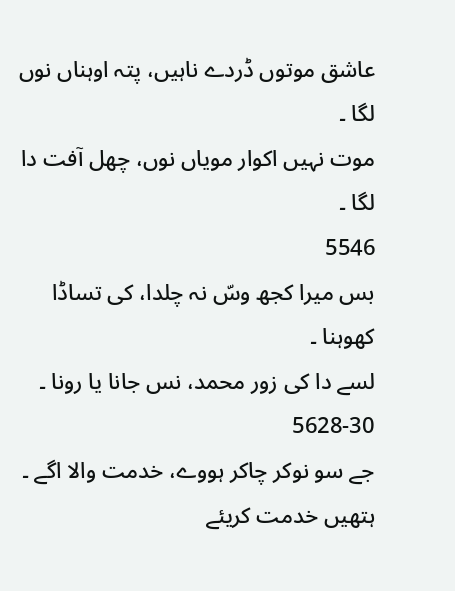عاشق موتوں ڈردے ناہیں، پتہ اوہناں نوں لگا ۔
موت نہیں اکوار مویاں نوں، چھل آفت دا لگا ۔
5546
بس میرا کجھ وسّ نہ چلدا، کی تساڈا کھوہنا ۔
لسے دا کی زور محمد، نس جانا یا رونا ۔
5628-30
جے سو نوکر چاکر ہووے، خدمت والا اگے ۔
ہتھیں خدمت کریئے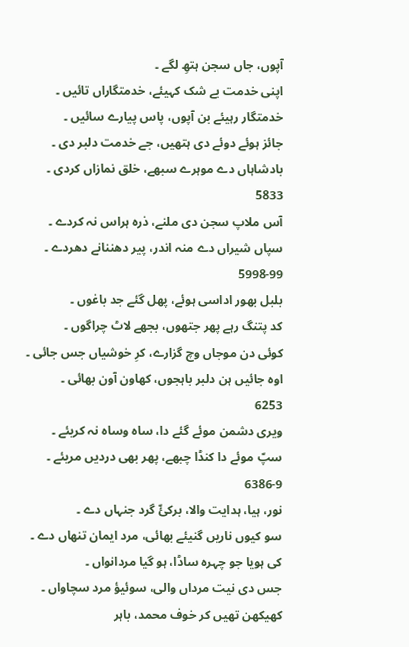آپوں، جاں سجن ہتھِ لگے ۔
اپنی خدمت بے شک کہیئے، خدمتگاراں تائیں ۔
خدمتگار رہیئے بن آپوں، پاس پیارے سائیں ۔
جائز ہوئے دوئے دی ہتھیں، جے خدمت دلبر دی ۔
بادشاہاں دے موہرے سبھے، خلق نمازاں کردی ۔
5833
آس ملاپ سجن دی ملنے، ذرہ ہراس نہ کردے ۔
سپاں شیراں دے منہ اندر، پیر دھننانے دھردے ۔
5998-99
بلبل بھور اداسی ہوئے، پھل گئے جد باغوں ۔
کد پتنگ رہے پھر جتھوں، بجھے لاٹ چراگوں ۔
کوئی دن موجاں وچ گزارے، کرِ خوشیاں جس جائی ۔
اوہ جائیں ہن دلبر باہجوں، کھاون آون بھائی ۔
6253
ویری دشمن موئے گئے دا، ساہ وساہ نہ کریئے ۔
سپّ موئے دا کنڈا چبھے، پھر بھی دردیں مریئے ۔
6386-9
نور، ہیا، ہدایت والا، برکئّ گرد جنہاں دے ۔
سو کیوں ناریں گنیئے بھائی، مرد ایمان تنھاں دے ۔
کی ہویا جو چہرہ ساڈا، ہو گیا مردانواں ۔
جس دی نیت مرداں والی، سوئیؤ مرد سچاواں ۔
کھیکھن تھیں کر خوف محمد، باہر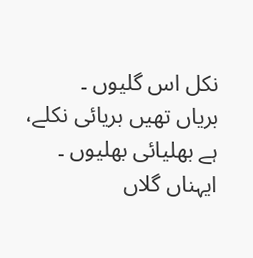نکل اس گلیوں ۔
بریاں تھیں بریائی نکلے، ہے بھلیائی بھلیوں ۔
ایہناں گلاں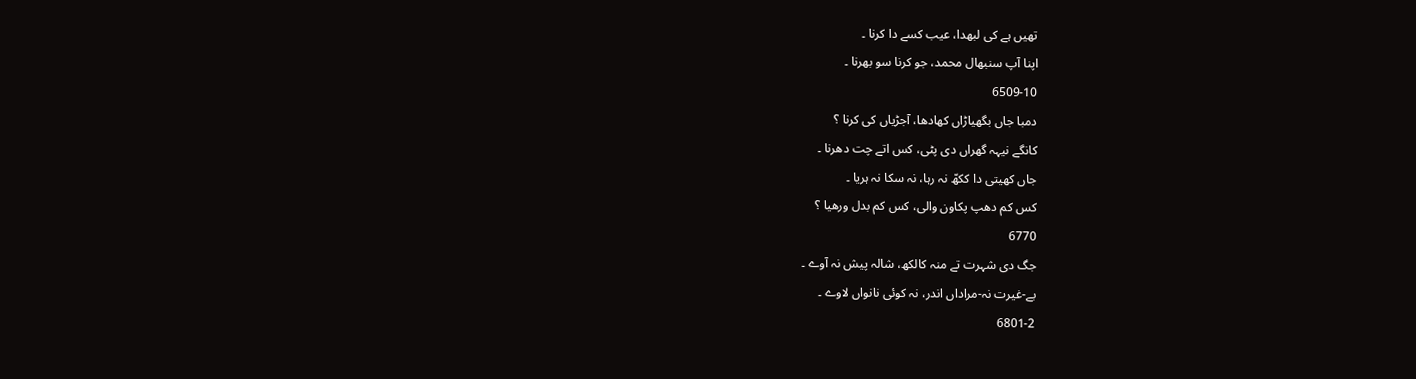تھیں ہے کی لبھدا، عیب کسے دا کرنا ۔
اپنا آپ سنبھال محمد، جو کرنا سو بھرنا ۔
6509-10
دمبا جاں بگھیاڑاں کھادھا، آجڑیاں کی کرنا ؟
کانگے نیہہ گھراں دی پٹی، کس اتے چت دھرنا ۔
جاں کھیتی دا ککھّ نہ رہا، نہ سکا نہ ہریا ۔
کس کم دھپ پکاون والی، کس کم بدل ورھیا ؟
6770
جگ دی شہرت تے منہ کالکھ، شالہ پیش نہ آوے ۔
بے-غیرت نہ-مراداں اندر، نہ کوئی نانواں لاوے ۔
6801-2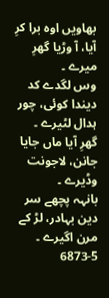بھاویں اوہ برا کرِ آیا، آ وڑیا گھرِ میرے ۔
وس لگدے کد دیندا کوئی، چور ہدال لٹیرے ۔
گھرِ آیا ماں جایا جانن، لاجونت وڈیرے ۔
بانہہ پچھے سر دین بہادر، لڑ کے مرن اگیرے ۔
6873-5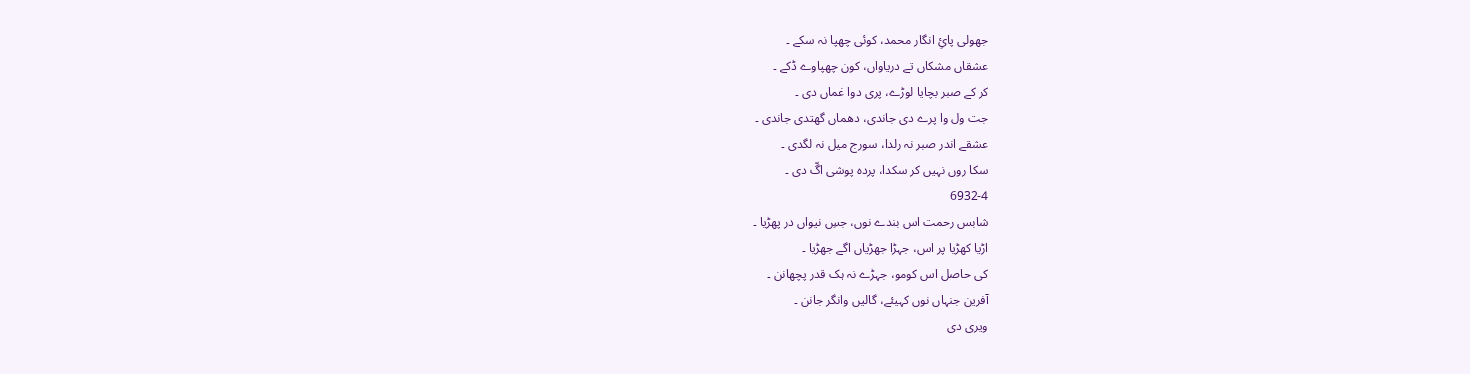جھولی پائِ انگار محمد، کوئی چھپا نہ سکے ۔
عشقاں مشکاں تے دریاواں، کون چھپاوے ڈکے ۔
کر کے صبر بچایا لوڑے، پری دوا غماں دی ۔
جت ول وا پرے دی جاندی، دھماں گھتدی جاندی ۔
عشقے اندر صبر نہ رلدا، سورج میل نہ لگدی ۔
سکا روں نہیں کر سکدا، پردہ پوشی اگّ دی ۔
6932-4
شابس رحمت اس بندے نوں، جسِ نیواں در پھڑیا ۔
اڑیا کھڑیا پر اس، جہڑا جھڑیاں اگے جھڑیا ۔
کی حاصل اس کومو، جہڑے نہ ہک قدر پچھانن ۔
آفرین جنہاں نوں کہیئے، گالیں وانگر جانن ۔
ویری دی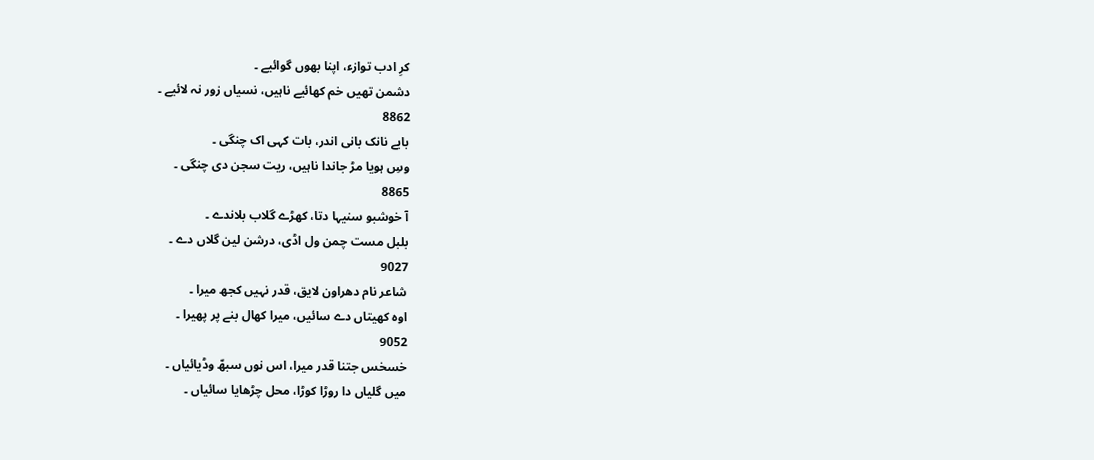کرِ ادب توازء، اپنا بھوں گوائیے ۔
دشمن تھیں خم کھائیے ناہیں، نسیاں زور نہ لائیے ۔
8862
بابے نانک بانی اندر، بات کہی اک چنگی ۔
وسِ ہویا مڑ جاندا ناہیں، ریت سجن دی چنگی ۔
8865
آ خوشبو سنیہا دتا، کھڑے گلاب بلاندے ۔
بلبل مست چمن ول اڈی، درشن لین گلاں دے ۔
9027
شاعر نام دھراون لایق، قدر نہیں کجھ میرا ۔
اوہ کھیتاں دے سائیں، میرا کھال بنے پر پھیرا ۔
9052
خسخس جتنا قدر میرا، اس نوں سبھّ وڈیائیاں ۔
میں گلیاں دا روڑا کوڑا، محل چڑھایا سائیاں ۔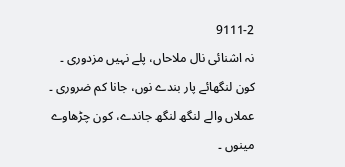9111-2
نہ اشنائی نال ملاحاں، پلے نہیں مزدوری ۔
کون لنگھائے پار بندے نوں، جانا کم ضروری ۔
عملاں والے لنگھ لنگھ جاندے، کون چڑھاوے مینوں ۔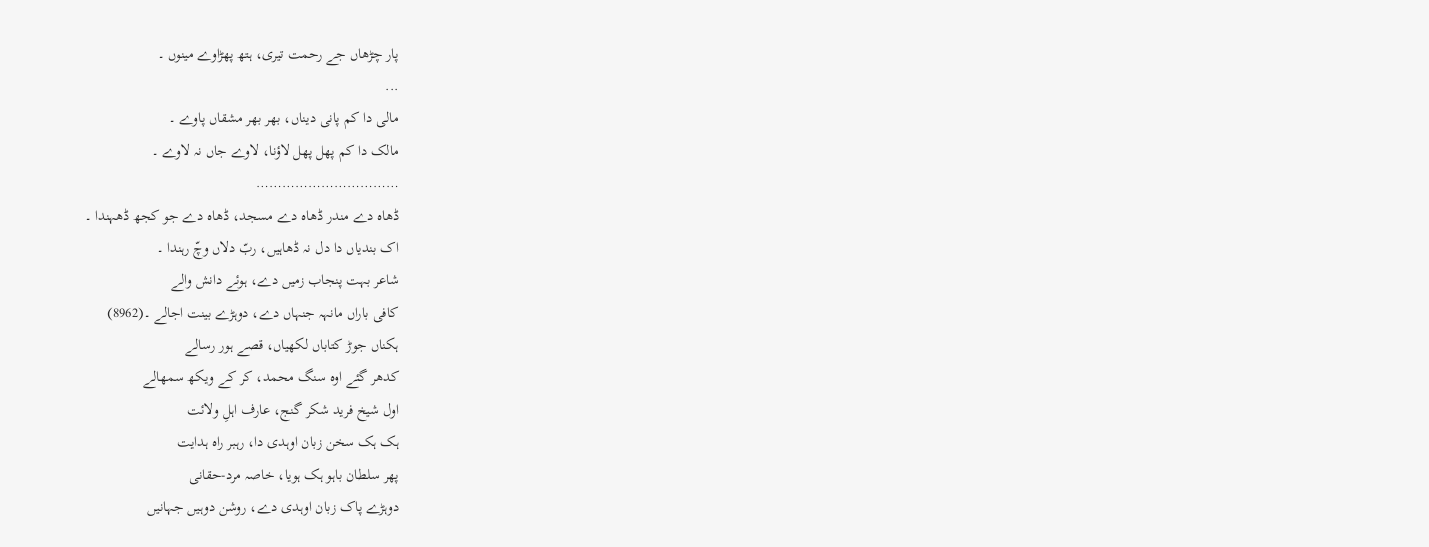پار چڑھاں جے رحمت تیری، ہتھ پھڑاوے مینوں ۔
...
مالی دا کم پانی دیناں، بھر بھر مشقاں پاوے ۔
مالک دا کم پھل پھل لاؤنا، لاوے جاں نہ لاوے ۔
……………………………
ڈھاہ دے مندر ڈھاہ دے مسجد، ڈھاہ دے جو کجھ ڈھہندا ۔
اک بندیاں دا دل نہ ڈھاہیں، ربّ دلاں وچّ رہندا ۔
شاعر بہت پنجاب زمیں دے، ہوئے دانش والے
کافی باراں مانہہ جنہاں دے، دوہڑے بینت اجالے ۔(8962)
ہکناں جوڑ کتاباں لکھیاں، قصے ہور رسالے
کدھر گئے اوہ سنگ محمد، کر کے ویکھ سمھالے
اول شیخ فرید شکر گنج، عارف اہلِ ولائت
ہک ہک سخن زبان اوہدی دا، رہبر راہ ہدایت
پھر سلطان باہو ہک ہویا، خاصہ مرد-حقانی
دوہڑے پاک زبان اوہدی دے، روشن دوہیں جہانیں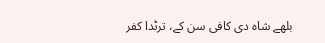بلھے شاہ دی کافی سن کے، ترٹدا کفر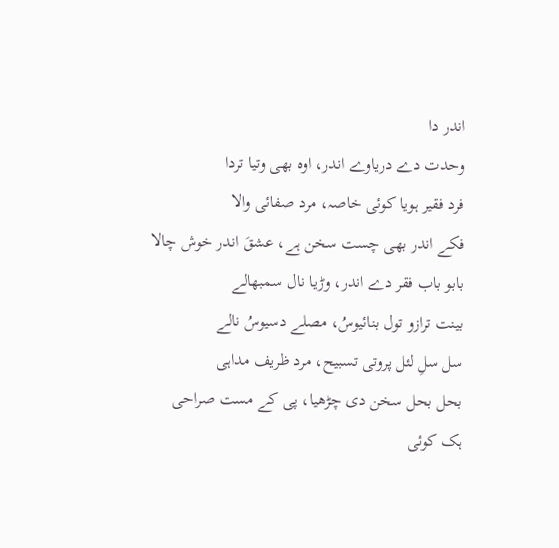اندر دا
وحدت دے دریاوے اندر، اوہ بھی وتیا تردا
فرد فقیر ہویا کوئی خاصہ، مرد صفائی والا
فکے اندر بھی چست سخن ہے، عشقَ اندر خوش چالا
بابو باب فقر دے اندر، وڑیا نال سمبھالے
بینت ترازو تول بنائیوسُ، مصلے دسیوسُ نالے
سل سلِ لئل پروتی تسبیح، مرد ظریف مداہی
بحل بحل سخن دی چڑھیا، پی کے مست صراحی
ہک کوئی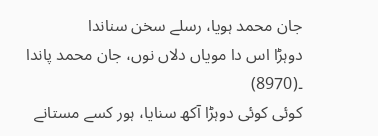جان محمد ہویا، رسلے سخن سناندا
دوہڑا اس دا مویاں دلاں نوں، جان محمد پاندا ۔(8970)
کوئی کوئی دوہڑا آکھ سنایا، ہور کسے مستانے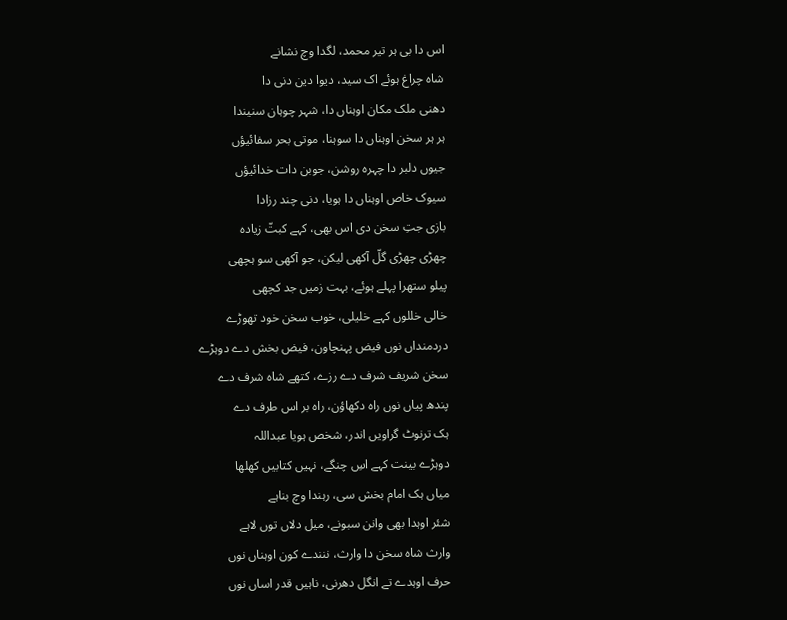اس دا بی ہر تیر محمد، لگدا وچ نشانے
شاہ چراغ ہوئے اک سید، دیوا دین دنی دا
دھنی ملک مکان اوہناں دا، شہر چوہان سنیندا
ہر ہر سخن اوہناں دا سوہنا، موتی بحر سفائیؤں
جیوں دلبر دا چہرہ روشن، جوبن دات خدائیؤں
سیوک خاص اوہناں دا ہویا، دنی چند رزادا
بازی جتِ سخن دی اس بھی، کہے کبتّ زیادہ
چھڑی چھڑی گلّ آکھی لیکن، جو آکھی سو ہچھی
پیلو ستھرا پہلے ہوئے، بہت زمیں جد کچھی
خالی خللوں کہے خلیلی، خوب سخن خود تھوڑے
دردمنداں نوں فیض پہنچاون، فیض بخش دے دوہڑے
سخن شریف شرف دے رزے، کتھے شاہ شرف دے
پندھ پیاں نوں راہ دکھاؤن، راہ بر اس طرف دے
ہک ترنوٹ گراویں اندر، شخص ہویا عبداللہ
دوہڑے بینت کہے اسِ چنگے، نہیں کتابیں کھلھا
میاں ہک امام بخش سی، رہندا وچ بناہے
شئر اوہدا بھی وانن سبونے، میل دلاں توں لاہے
وارث شاہ سخن دا وارث، ننندے کون اوہناں نوں
حرف اوہدے تے انگل دھرنی، ناہیں قدر اساں نوں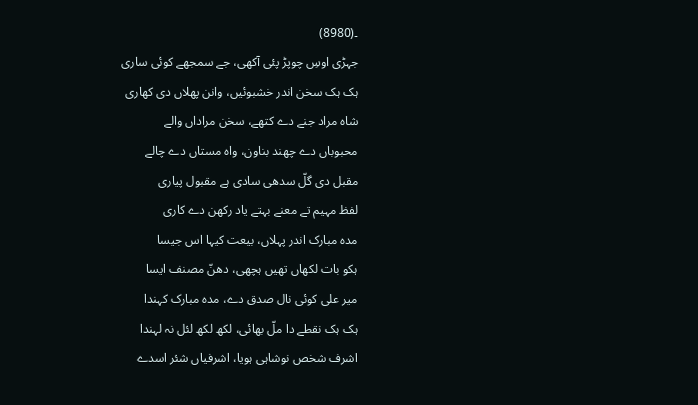۔(8980)
جہڑی اوسِ چوپڑ پئی آکھی، جے سمجھے کوئی ساری
ہک ہک سخن اندر خشبوئیں، وانن پھلاں دی کھاری
شاہ مراد جنے دے کتھے، سخن مراداں والے
محبوباں دے چھند بناون، واہ مستاں دے چالے
مقبل دی گلّ سدھی سادی ہے مقبول پیاری
لفظ مہیم تے معنے بہتے یاد رکھن دے کاری
مدہ مبارک اندر پہلاں، بیعت کیہا اس جیسا
ہکو بات لکھاں تھیں ہچھی، دھنّ مصنف ایسا
میر علی کوئی نال صدق دے، مدہ مبارک کہندا
ہک ہک نقطے دا ملّ بھائی، لکھ لکھ لئل نہ لہندا
اشرف شخص نوشاہی ہویا، اشرفیاں شئر اسدے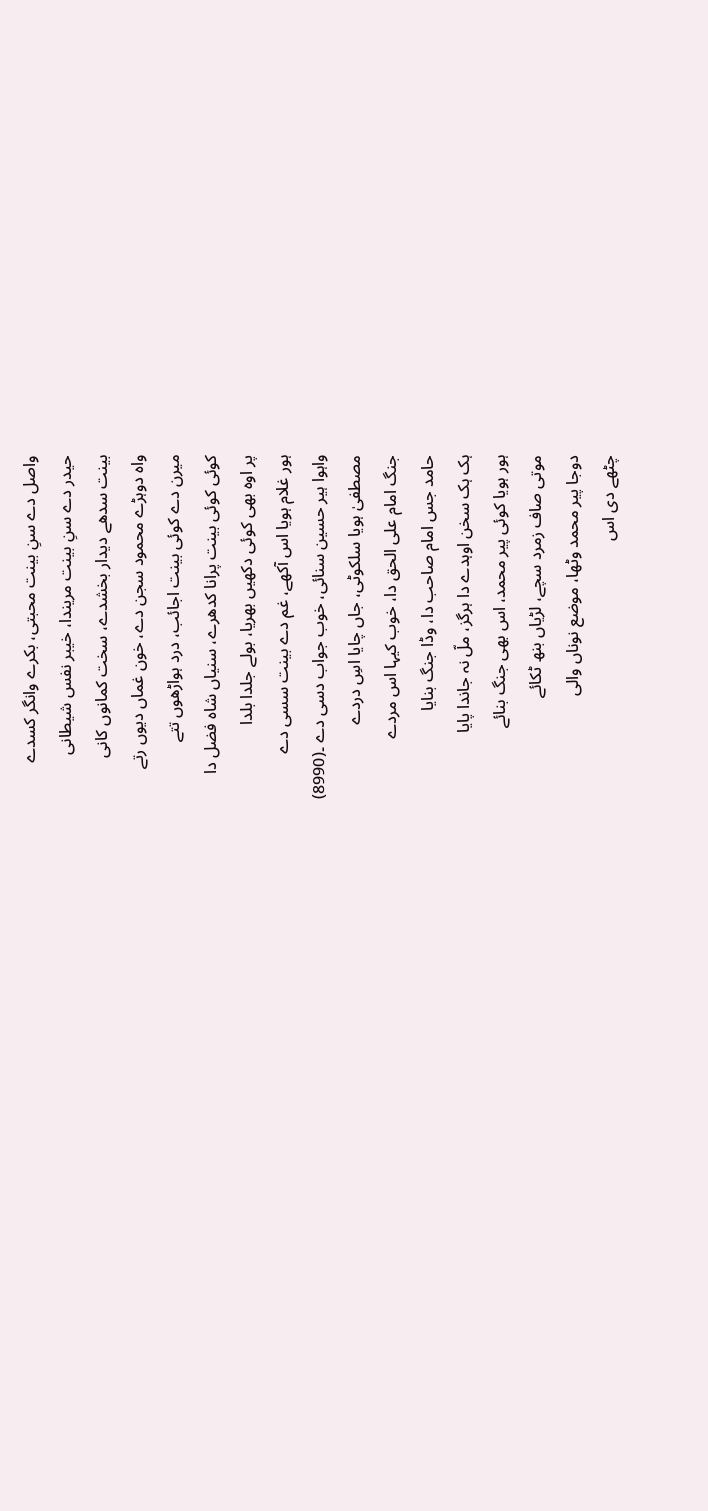واصل دے سنِ بینت محبتی، بکرے وانگر کسدے
حیدر دے سنِ بینت مریندا، خیبر نفس شیطانی
بینت سدھے دیدار بخشدے، سخت کمانوں کانی
واہ دوہڑے محمود سجن دے، خون غماں دیوں رتے
میرن دے کوئی بینت اجائب، درد ہواڑھوں تتے
کوئی کوئی بینت پرانا کدھرے، سنیاں شاہ فضل دا
پر اوہ بھی کوئی دکھیں بھریا، بولے جلدا بلدا
ہور غلام ہویا اس آکھے، غم دے بینت سسی دے
واہوا ہیر حسین سنائی، خوب جواب دسی دے ۔(8990)
مصطفیٰ ہویا سلکوٹی، جاں چایا اسِ دردے
جنگ امام علی الحق دا، خوب کیہا اس مردے
حامد جس امام صاحب دا، وڈا جنگ بنایا
ہک ہک سخن اوہدے دا ہرگز، ملّ نہ جاندا پایا
ہور ہویا کوئی پیر محمد، اس بھی جنگ بنائے
موتی صاف زمرد سچے، لڑیاں بنھ ٹکائے
دوجا پیر محمد وٹھا، موضع نوناں والی
چٹھے دی اس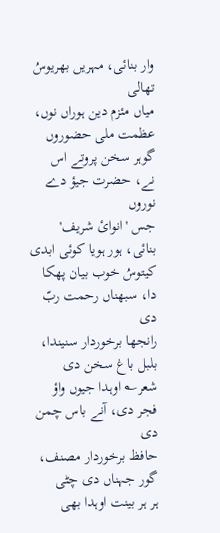وار بنائی، مہریں بھریوسُ تھالی
میاں مئزم دین ہوراں نوں، عظمت ملی حضوروں
گوہر سخن پروتے اس نے، حضرت جیؤ دے نوروں
جس 'انوائ شریف' بنائی، ہور ہویا کوئی ابدی
کیتوسُ خوب بیان پھکا دا، سبھناں رحمت ربّ دی
رانجھا برخوردار سنیندا، بلبل باغ سخن دی
شعر؎ اوہدا جیوں واؤ فجر دی، آنے باس چمن دی
حافظ برخوردار مصنف، گور جہناں دی چٹی
ہر ہر بینت اوہدا بھی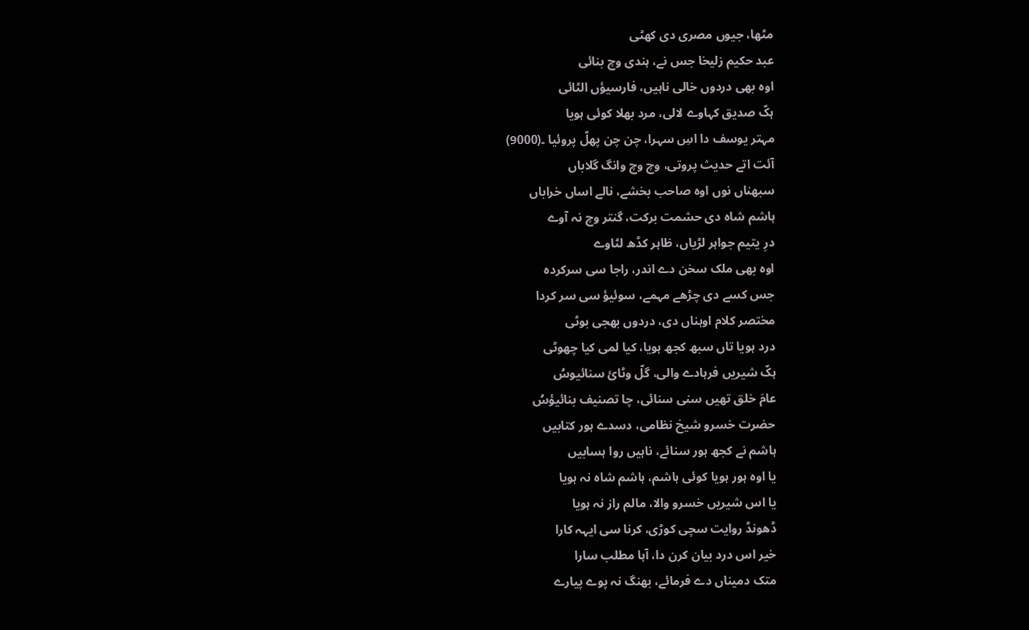مٹھا، جیوں مصری دی کھٹی
عبد حکیم زلیخا جس نے، ہندی وچ بنائی
اوہ بھی دردوں خالی ناہیں، فارسیؤں الٹائی
ہکّ صدیق کہاوے لالی، مرد بھلا کوئی ہویا
مہتر یوسف دا اسِ سہرا، چن چن پھلّ پروئیا ۔(9000)
آئت اتے حدیث پروتی، وچ وچ وانگ گلاباں
سبھناں نوں اوہ صاحب بخشے، نالے اساں خراباں
ہاشم شاہ دی حشمت برکت، گنتر وچ نہ آوے
درِ یتیم جواہر لڑیاں، ظاہر کڈھ لٹاوے
اوہ بھی ملک سخن دے اندر، راجا سی سرکردہ
جس کسے دی چڑھے مہمے، سوئیؤ سی سر کردا
مختصر کلام اوہناں دی، دردوں بھجی بوٹی
درد ہویا تاں سبھ کجھ ہویا، کیا لمی کیا چھوٹی
ہکّ شیریں فرہادے والی، گلّ وٹائ سنائیوسُ
عامَ خلق تھیں سنی سنائی، چا تصنیف بنائیؤسُ
حضرت خسرو شیخ نظامی، دسدے ہور کتابیں
ہاشم نے کجھ ہور سنائے، ناہیں روا ہسابیں
یا اوہ ہور ہویا کوئی ہاشم، ہاشم شاہ نہ ہویا
یا اس شیریں خسرو والا، مالم راز نہ ہویا
ڈھونڈ روایت سچی کوڑی، کرنا سی ایہہ کارا
خیر اس درد بیان کرن دا، آہا مطلب سارا
متک دمیناں دے فرمائے، بھنگ نہ پوے پیارے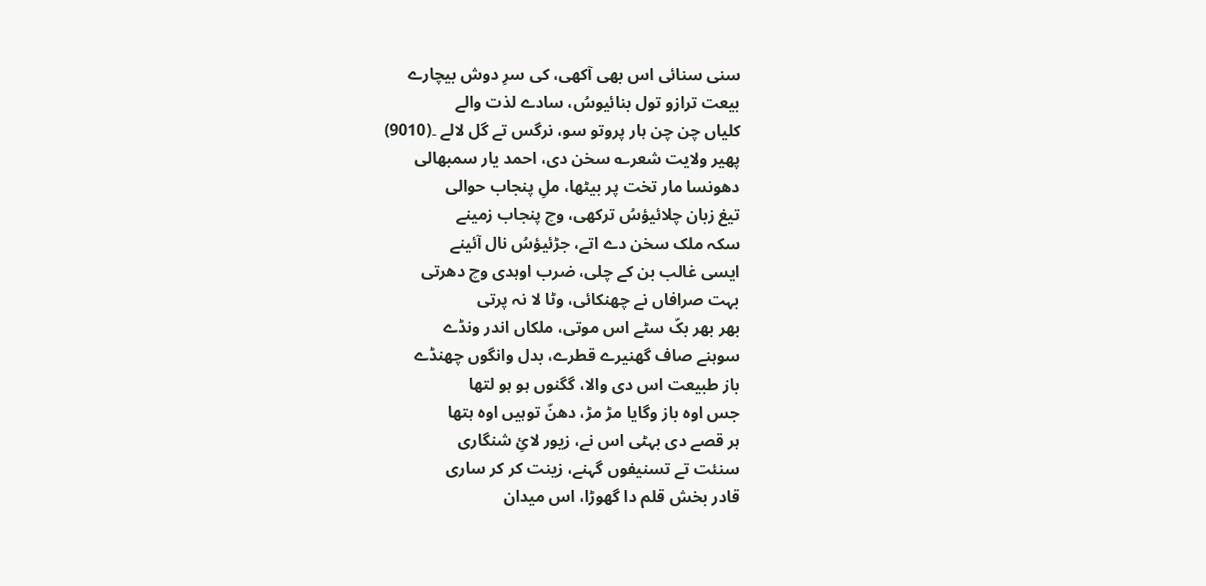سنی سنائی اس بھی آکھی، کی سرِ دوش بیچارے
بیعت ترازو تول بنائیوسُ، سادے لذت والے
کلیاں چن چن ہار پروتو سو، نرگس تے گل لالے ۔(9010)
پھیر ولایت شعر؎ سخن دی، احمد یار سمبھالی
دھونسا مار تخت پر بیٹھا، ملِ پنجاب حوالی
تیغ زبان چلائیؤسُ ترکھی، وچ پنجاب زمینے
سکہ ملک سخن دے اتے، جڑئیؤسُ نال آئینے
ایسی غالب بن کے چلی، ضرب اوہدی وچ دھرتی
بہت صرافاں نے چھنکائی، وٹا لا نہ پرتی
بھر بھر بکّ سٹے اس موتی، ملکاں اندر ونڈے
سوہنے صاف گھنیرے قطرے، بدل وانگوں چھنڈے
باز طبیعت اس دی والا، گگنوں ہو ہو لتھا
جس اوہ باز وگایا مڑ مڑ، دھنّ توہیں اوہ ہتھا
ہر قصے دی بہٹی اس نے، زیور لائِ شنگاری
سنئت تے تسنیفوں گہنے، زینت کر کر ساری
قادر بخش قلم دا گھوڑا، اس میدان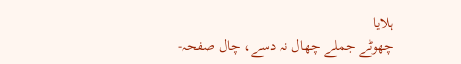ہلایا
چھوٹے جملے چھال نہ دسے، چال صفحہ-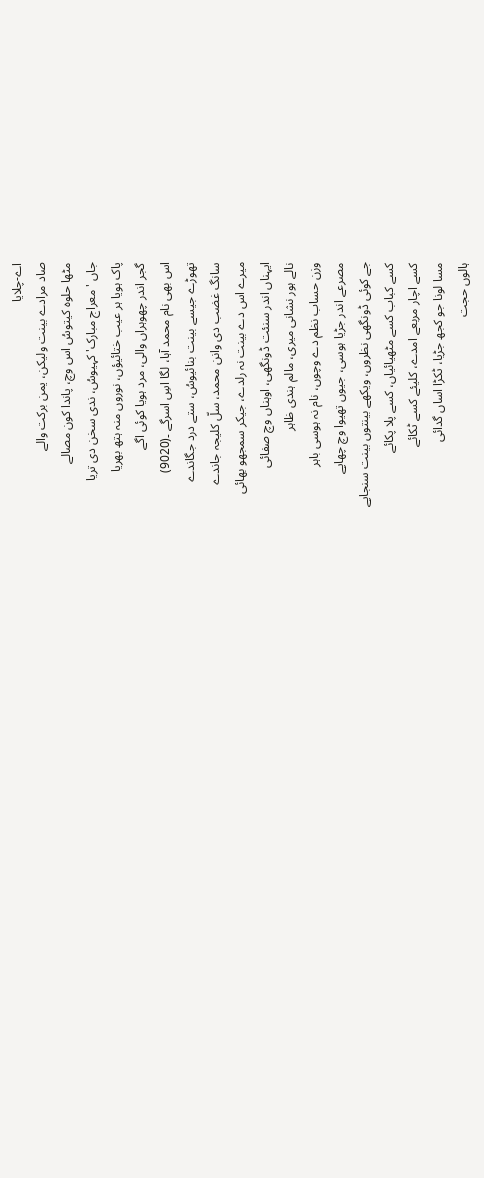اے-چلایا
صاد مرادے بینت ولیکن، یمن برکت والے
مٹھا حلوہ کیتوسُ اس وچ، پاندا کون مصالے
جاں 'معراج مبارک' کہیوسُ، ندی سخن دی تریا
پاک ہویا ہر عیب ختائیؤں، نوروں منہ ہتھ بھریا
گجر اندر چھوہراں والی، مرد ہویا کوئی اگے
اس بھی نام محمد آہا، لگا اسِ اسرگے ۔(9020)
تھوڑے جیسے بینت بنائیوسُ، ستے درد جگاندے
سانگ غضب دی وانن محمد، سلّ کلیجہ جاندے
میرے اس دے بینت نہ رلدے، جیکر سمجھو بھائی
ایہناں اندر سنئت ڈونگھی، اوہناں وچ صفائی
نالے ہور نشانی میری، مالم ہندی ظاہر
وزن حساب نظم دے وچوں، نام نہ ہوسی باہر
مصرعے اندر جڑیا ہوسی، جیوں تھیوا وچ چھاپے
جے کوئی ڈونگھی نظروں، ویکھے بینتوں بینت سنجاپے
کسے کباب کسے مٹھیائیاں، کسے پلا پکائے
کسے اچار مربعے امدے، کلیئے کسے ٹکائے
مسا لونا جو کجھ جڑیا، ٹکڑا اساں گدائی
ہالوں حجت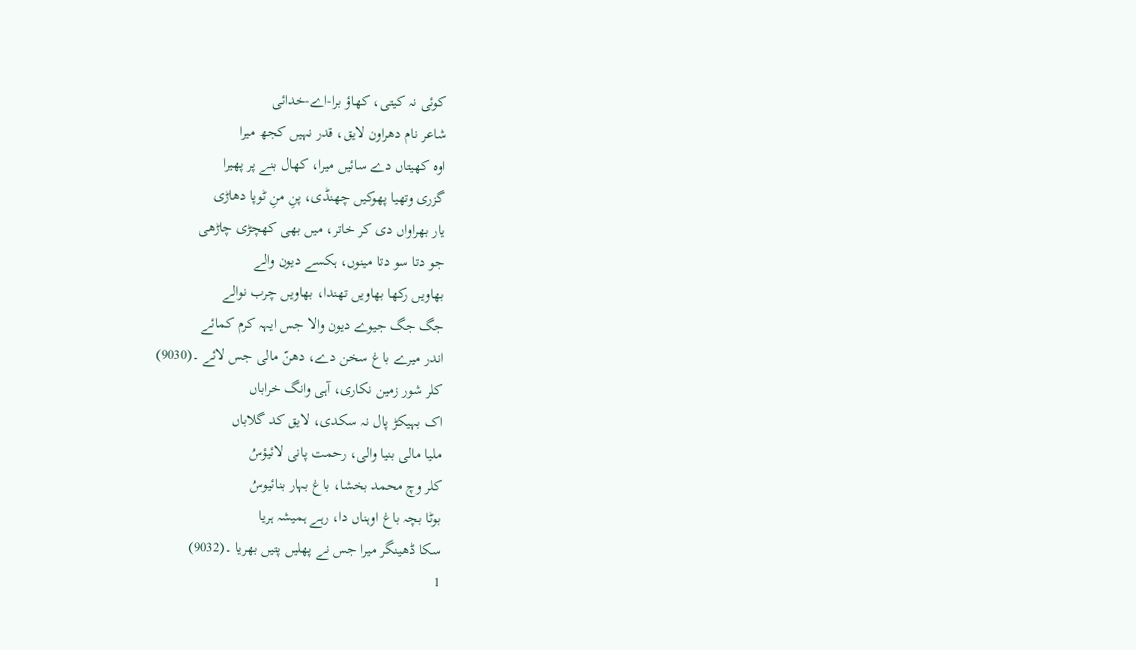کوئی نہ کیتی، کھاؤ برا-اے-خدائی
شاعر نام دھراون لایق، قدر نہیں کجھ میرا
اوہ کھیتاں دے سائیں میرا، کھال بنے پر پھیرا
گزری وتھیا پھوکیں چھنڈی، پنِ منِ ٹوپا دھاڑی
یار بھراواں دی کر خاتر، میں بھی کھچڑی چاڑھی
جو دتا سو دتا مینوں، ہکسے دیون والے
بھاویں رکھا بھاویں تھندا، بھاویں چرب نوالے
جگ جگ جیوے دیون والا جس ایہہ کرم کمائے
اندر میرے باغ سخن دے، دھنّ مالی جس لائے ۔(9030)
کلر شور زمین نکاری، آہی وانگ خراباں
اک بہیکڑ پال نہ سکدی، لایق کد گلاباں
ملیا مالی بنیا والی، رحمت پانی لائیؤسُ
کلر وچ محمد بخشا، باغ بہار بنائیوسُ
بوٹا بچہ باغ اوہناں دا، رہے ہمیشہ ہریا
سکا ڈھینگر میرا جس نے پھلیں پتیں بھریا ۔(9032)
1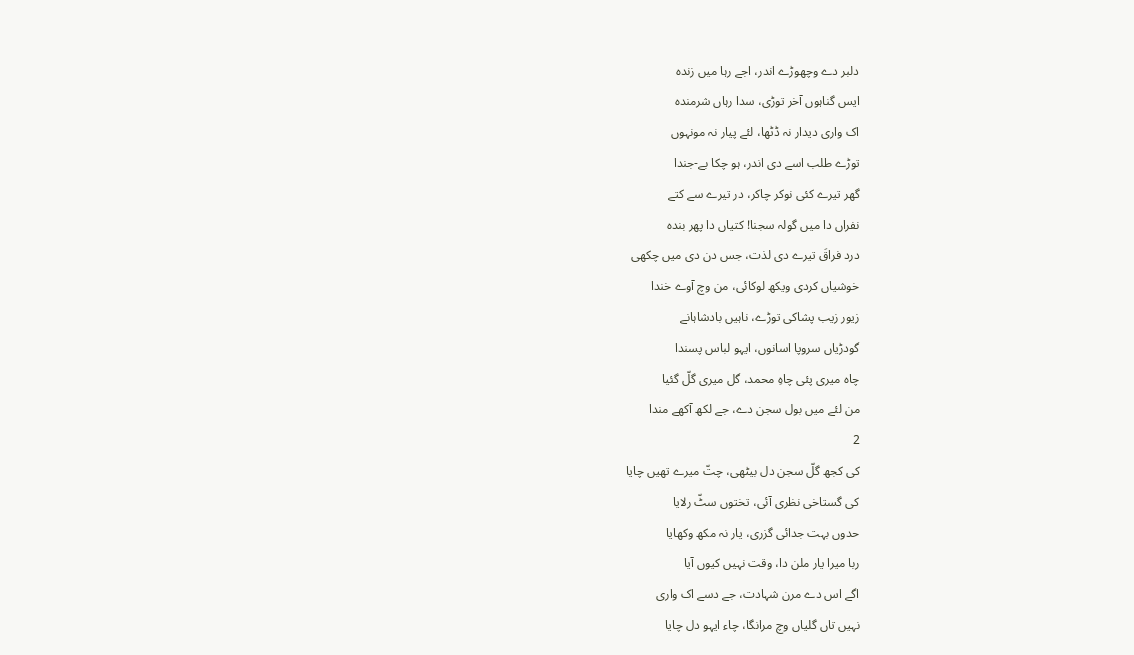دلبر دے وچھوڑے اندر، اجے رہا میں زندہ
ایس گناہوں آخر توڑی، سدا رہاں شرمندہ
اک واری دیدار نہ ڈٹھا، لئے پیار نہ مونہوں
توڑے طلب اسے دی اندر، ہو چکا بے-جندا
گھر تیرے کئی نوکر چاکر، در تیرے سے کتے
نفراں دا میں گولہ سجنا! کتیاں دا پھر بندہ
درد فراقَ تیرے دی لذت، جس دن دی میں چکھی
خوشیاں کردی ویکھ لوکائی، من وچ آوے خندا
زیور زیب پشاکی توڑے، ناہیں بادشاہانے
گودڑیاں سروپا اسانوں، ایہو لباس پسندا
چاہ میری پئی چاہِ محمد، گل میری گلّ گئیا
من لئے میں بول سجن دے، جے لکھ آکھے مندا
2
کی کجھ گلّ سجن دل بیٹھی، چتّ میرے تھیں چایا
کی گستاخی نظری آئی، تختوں سٹّ رلایا
حدوں بہت جدائی گزری، یار نہ مکھ وکھایا
ربا میرا یار ملن دا، وقت نہیں کیوں آیا
اگے اس دے مرن شہادت، جے دسے اک واری
نہیں تاں گلیاں وچ مرانگا، چاء ایہو دل چایا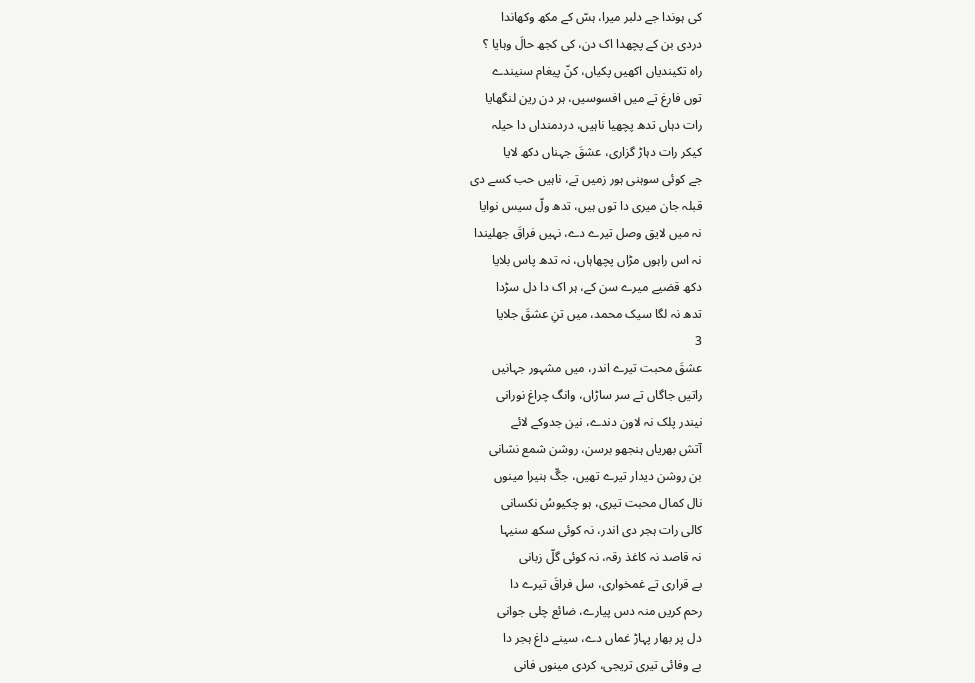کی ہوندا جے دلبر میرا، ہسّ کے مکھ وکھاندا
دردی بن کے پچھدا اک دن، کی کجھ حالَ وہایا ؟
راہ تکیندیاں اکھیں پکیاں، کنّ پیغام سنیندے
توں فارغ تے میں افسوسیں، ہر دن رین لنگھایا
رات دہاں تدھ پچھیا ناہیں، دردمنداں دا حیلہ
کیکر رات دہاڑ گزاری، عشقَ جہناں دکھ لایا
جے کوئی سوہنی ہور زمیں تے، ناہیں حب کسے دی
قبلہ جان میری دا توں ہیں، تدھ ولّ سیس نوایا
نہ میں لایق وصل تیرے دے، نہیں فراقَ جھلیندا
نہ اس راہوں مڑاں پچھاہاں، نہ تدھ پاس بلایا
دکھ قضیے میرے سن کے، ہر اک دا دل سڑدا
تدھ نہ لگا سیک محمد، میں تنِ عشقَ جلایا
3
عشقَ محبت تیرے اندر، میں مشہور جہانیں
راتیں جاگاں تے سر ساڑاں، وانگ چراغ نورانی
نیندر پلک نہ لاون دندے، نین جدوکے لائے
آتش بھریاں ہنجھو برسن، روشن شمع نشانی
بن روشن دیدار تیرے تھیں، جگّ ہنیرا مینوں
نال کمال محبت تیری، ہو چکیوسُ نکسانی
کالی رات ہجر دی اندر، نہ کوئی سکھ سنیہا
نہ قاصد نہ کاغذ رقہ، نہ کوئی گلّ زبانی
بے قراری تے غمخواری، سل فراقَ تیرے دا
رحم کریں منہ دس پیارے، ضائع چلی جوانی
دل پر بھار پہاڑ غماں دے، سینے داغ ہجر دا
بے وفائی تیری تریجی، کردی مینوں فانی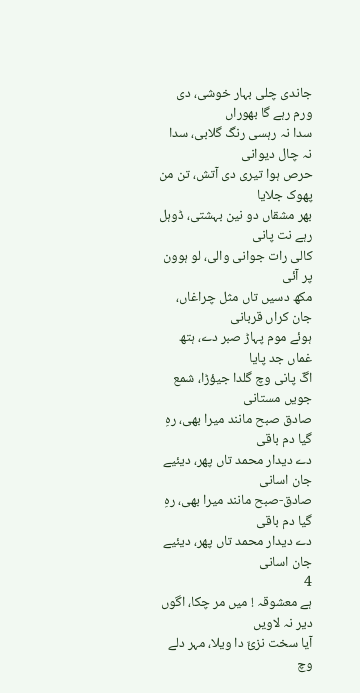جاندی چلی بہار خوشی، دی ورم رہے گا بھوراں
سدا نہ رہسی رنگ گلابی، سدا نہ چال دیوانی
حرص ہوا تیری دی آتش، تن من پھوک جلایا
بھر مشقاں دو نین بہشتی، ڈوہل رہے نت پانی
کالی رات جوانی والی، لو ہوون پر آئی
مکھ دسیں تاں مثل چراغاں، جان کراں قربانی
ہوئے موم پہاڑ صبر دے، ہتھ غماں جد پایا
اگّ پانی وچ گلدا جیؤڑا، شمع جویں مستانی
صادق صبح مانند میرا بھی، رہِ گیا دم باقی
دے دیدار محمد تاں پھر، دیئیے جان اسانی
صادق-صبح مانند میرا بھی، رہِ گیا دم باقی
دے دیدار محمد تاں پھر، دیئیے جان اسانی
4
ہے معشوقہ ! میں مر چکا، اگوں دیر نہ لاویں
آیا سخت نزئّ دا ویلا، مہر دلے وچ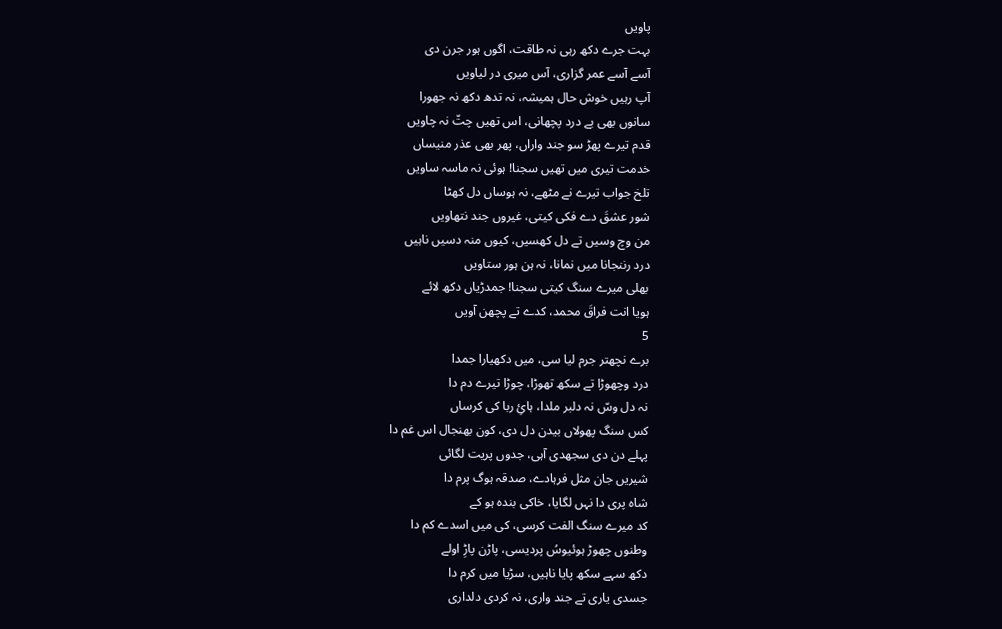پاویں
بہت جرے دکھ رہی نہ طاقت، اگوں ہور جرن دی
آسے آسے عمر گزاری، آس میری در لیاویں
آپ رہیں خوش حال ہمیشہ، نہ تدھ دکھ نہ جھورا
سانوں بھی بے درد پچھانی، اس تھیں چتّ نہ چاویں
قدم تیرے پھڑ سو جند واراں، پھر بھی عذر منیساں
خدمت تیری میں تھیں سجنا! ہوئی نہ ماسہ ساویں
تلخ جواب تیرے نے مٹھے، نہ ہوساں دل کھٹا
شور عشقَ دے فکی کیتی، غیروں جند نتھاویں
من وچ وسیں تے دل کھسیں، کیوں منہ دسیں ناہیں
درد رننجانا میں نمانا، نہ ہن ہور ستاویں
بھلی میرے سنگ کیتی سجنا! جمدڑیاں دکھ لائے
ہویا انت فراقَ محمد، کدے تے پچھن آویں
5
برے نچھتر جرم لیا سی، میں دکھیارا جمدا
درد وچھوڑا تے سکھ تھوڑا، چوڑا تیرے دم دا
نہ دل وسّ نہ دلبر ملدا، ہائِ ربا کی کرساں
کس سنگ پھولاں بیدن دل دی، کون بھنجال اس غم دا
پہلے دن دی سجھدی آہی، جدوں پریت لگائی
شیریں جان مثل فرہادے، صدقہ ہوگ پرم دا
شاہ پری دا نہں لگایا، خاکی بندہ ہو کے
کد میرے سنگ الفت کرسی، کی میں اسدے کم دا
وطنوں چھوڑ ہوئیوسُ پردیسی، پاڑن پاڑِ اولے
دکھ سہے سکھ پایا ناہیں، سڑیا میں کرم دا
جسدی یاری تے جند واری، نہ کردی دلداری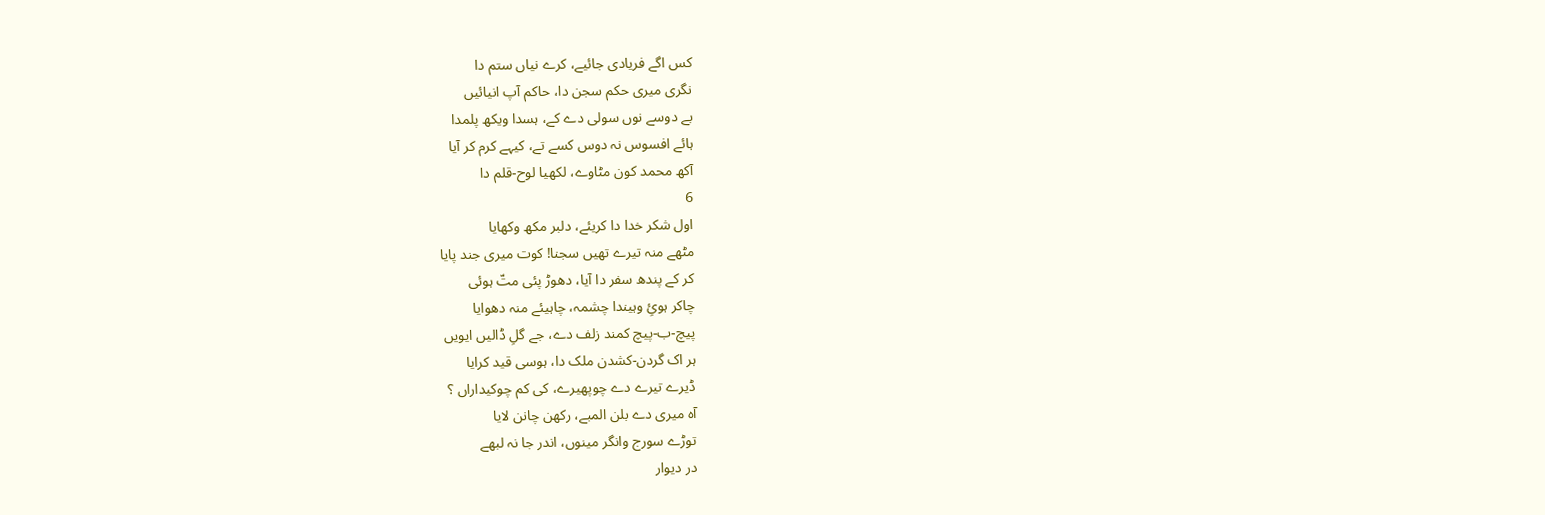کس اگے فریادی جائیے، کرے نیاں ستم دا
نگری میری حکم سجن دا، حاکم آپ انیائیں
بے دوسے نوں سولی دے کے، ہسدا ویکھ پلمدا
ہائے افسوس نہ دوس کسے تے، کیہے کرم کر آیا
آکھ محمد کون مٹاوے، لکھیا لوح-قلم دا
6
اول شکر خدا دا کریئے، دلبر مکھ وکھایا
مٹھے منہ تیرے تھیں سجنا! کوت میری جند پایا
کر کے پندھ سفر دا آیا، دھوڑ پئی متّ ہوئی
چاکر ہوئِ وہیندا چشمہ، چاہیئے منہ دھوایا
پیچ-ب-پیچ کمند زلف دے، جے گلِ ڈالیں ایویں
ہر اک گردن-کشدن ملک دا، ہوسی قید کرایا
ڈیرے تیرے دے چوپھیرے، کی کم چوکیداراں ؟
آہ میری دے بلن المبے، رکھن چانن لایا
توڑے سورج وانگر مینوں، اندر جا نہ لبھے
در دیوار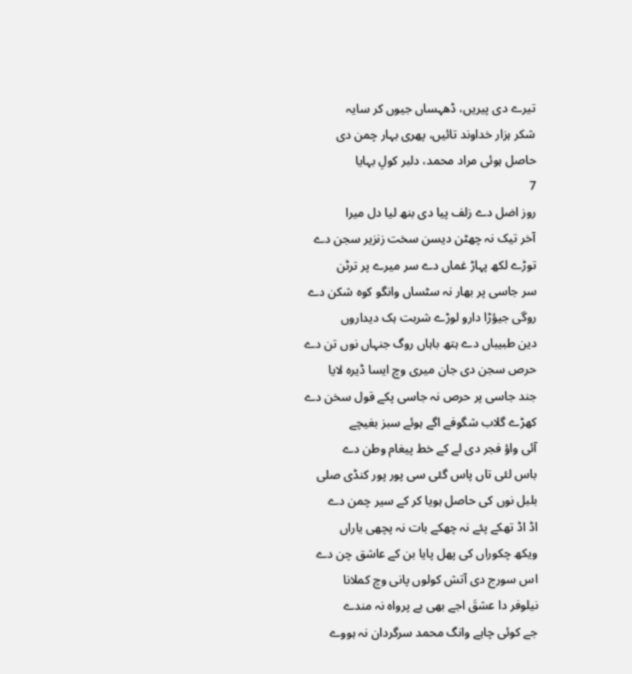تیرے دی پیریں، ڈھہساں جیوں کر سایہ
شکر ہزار خداوند تائیں، پھری بہار چمن دی
حاصل ہوئی مراد محمد، دلبر کولِ بہایا
7
روز اضل دے زلف پیا دی بنھ لیا دل میرا
آخر تیک نہ چھٹن دیسن سخت زنزیر سجن دے
توڑے لکھ پہاڑ غماں دے سر میرے پر ترٹن
سر جاسی پر بھار نہ سٹساں وانگو کوہ شکن دے
روگی جیؤڑا دارو لوڑے شربت ہک دیداروں
دین طبیباں دے ہتھ باہاں روگ جنہاں نوں تن دے
حرص سجن دی جان میری وچ ایسا ڈیرہ لایا
جند جاسی پر حرص نہ جاسی پکے قول سخن دے
کھڑے گلاب شگوفے اگے ہوئے سبز بغیچے
آئی واؤ فجر دی لے کے خط پیغام وطن دے
باس لئی تاں پاس گئی سی پور پور کنڈی صلی
بلبل نوں کی حاصل ہویا کر کے سیر چمن دے
اڈ اڈ تھکے پئے نہ چھکے بات نہ پچھی یاراں
ویکھ چکوراں کی پھل پایا بن کے عاشق چن دے
اس سورج دی آتش کولوں پانی وچ کملانا
نیلوفر دا عشقَ اجے بھی بے پرواہ نہ مندے
جے کوئی چاہے وانگ محمد سرگردان نہ ہووے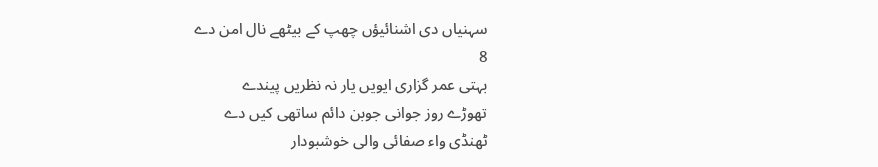سہنیاں دی اشنائیؤں چھپ کے بیٹھے نال امن دے
8
بہتی عمر گزاری ایویں یار نہ نظریں پیندے
تھوڑے روز جوانی جوبن دائم ساتھی کیں دے
ٹھنڈی واء صفائی والی خوشبودار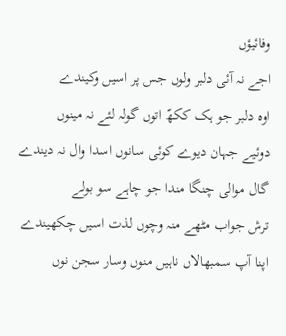وفائیؤں
اجے نہ آئی دلبر ولوں جس پر اسیں وکیندے
اوہ دلبر جو ہک ککھّ اتوں گولہ لئے نہ مینوں
دوئیے جہان دیوے کوئی سانوں اسدا وال نہ دیندے
گال موالی چنگا مندا جو چاہے سو بولے
ترش جواب مٹھے منہ وچوں لذت اسیں چکھیندے
اپنا آپ سمبھالاں ناہیں منوں وسار سجن نوں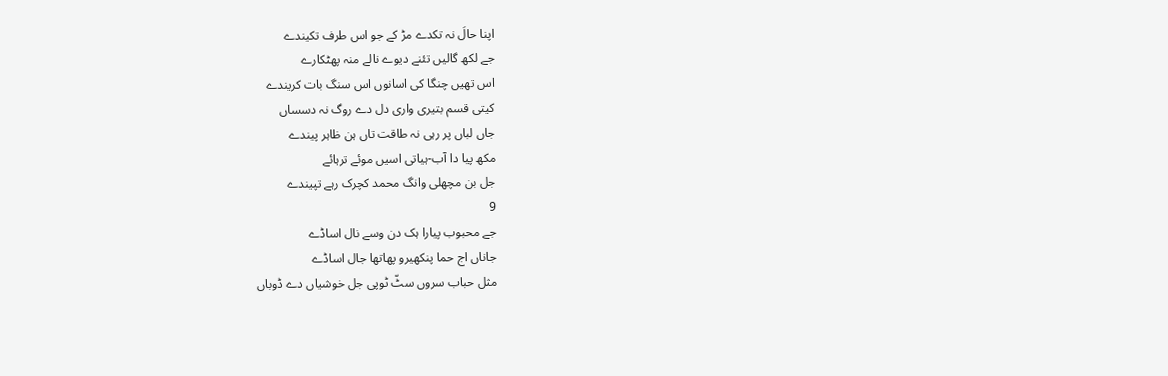اپنا حالَ نہ تکدے مڑ کے جو اس طرف تکیندے
جے لکھ گالیں تئنے دیوے نالے منہ پھٹکارے
اس تھیں چنگا کی اسانوں اس سنگ بات کریندے
کیتی قسم بتیری واری دل دے روگ نہ دسساں
جاں لباں پر رہی نہ طاقت تاں ہن ظاہر پیندے
مکھ پیا دا آب-ہیاتی اسیں موئے ترہائے
جل بن مچھلی وانگ محمد کچرک رہے تپیندے
9
جے محبوب پیارا ہک دن وسے نال اساڈے
جاناں اج حما پنکھیرو پھاتھا جال اساڈے
مثل حباب سروں سٹّ ٹوپی جل خوشیاں دے ڈوباں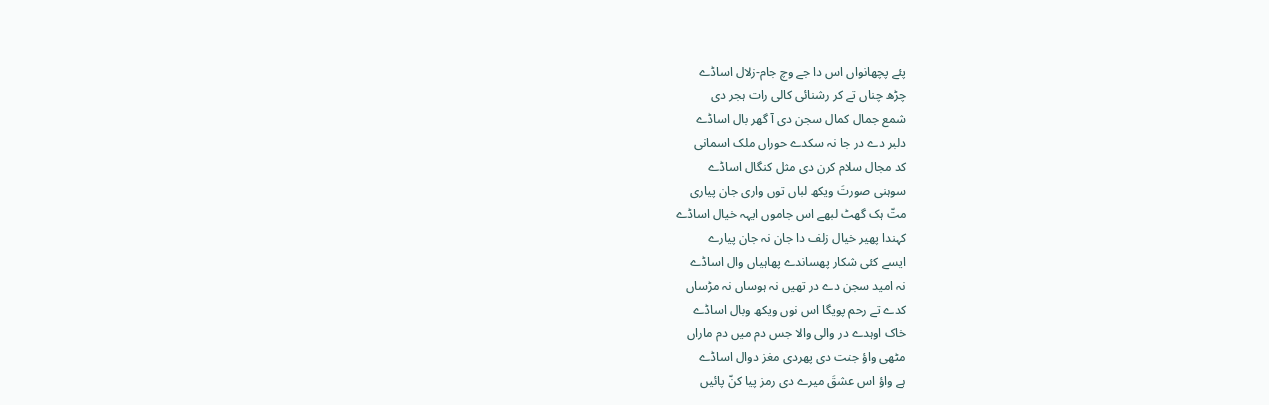پئے پچھانواں اس دا جے وچ جام-زلال اساڈے
چڑھ چناں تے کر رشنائی کالی رات ہجر دی
شمع جمال کمال سجن دی آ گھر بال اساڈے
دلبر دے در جا نہ سکدے حوراں ملک اسمانی
کد مجال سلام کرن دی مثل کنگال اساڈے
سوہنی صورتَ ویکھ لباں توں واری جان پیاری
متّ ہک گھٹ لبھے اس جاموں ایہہ خیال اساڈے
کہندا پھیر خیال زلف دا جان نہ جان پیارے
ایسے کئی شکار پھساندے پھاہیاں وال اساڈے
نہ امید سجن دے در تھیں نہ ہوساں نہ مڑساں
کدے تے رحم پویگا اس نوں ویکھ وبال اساڈے
خاک اوہدے در والی والا جس دم میں دم ماراں
مٹھی واؤ جنت دی پھردی مغز دوال اساڈے
ہے واؤ اس عشقَ میرے دی رمز پیا کنّ پائیں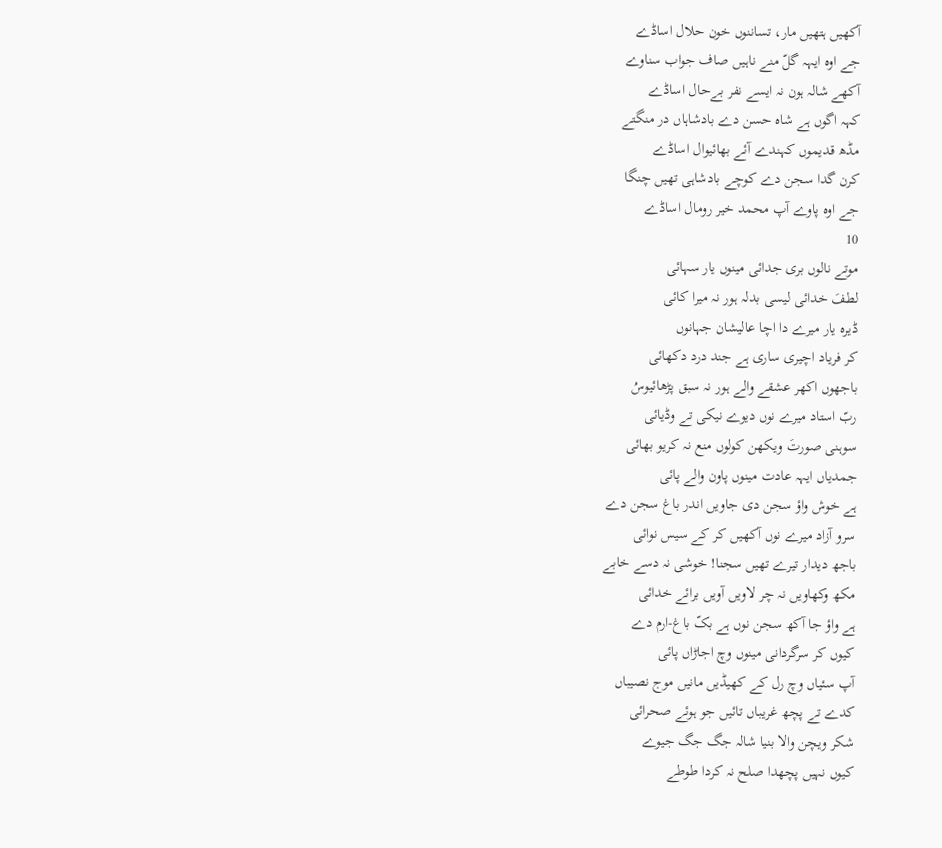آکھیں ہتھیں مار، تساننوں خون حلال اساڈے
جے اوہ ایہہ گلّ منے ناہیں صاف جواب سناوے
آکھے شالہ ہون نہ ایسے نفر بےحال اساڈے
کہہ اگوں ہے شاہ حسن دے بادشاہاں در منگتے
مڈھ قدیموں کہندے آئے بھائیوال اساڈے
کرن گدا سجن دے کوچے بادشاہی تھیں چنگا
جے اوہ پاوے آپ محمد خیر رومال اساڈے
10
موتے نالوں بری جدائی مینوں یار سہائی
لطفَ خدائی لیسی بدلہ ہور نہ میرا کائی
ڈیرہ یار میرے دا اچا عالیشان جہانوں
کر فریاد اچیری ساری ہے جند درد دکھائی
باجھوں اکھر عشقے والے ہور نہ سبق پڑھائیوسُ
ربّ استاد میرے نوں دیوے نیکی تے وڈیائی
سوہنی صورتَ ویکھن کولوں منع نہ کریو بھائی
جمدیاں ایہہ عادت مینوں پاون والے پائی
ہے خوش واؤ سجن دی جاویں اندر باغ سجن دے
سرو آزاد میرے نوں آکھیں کر کے سیس نوائی
باجھ دیدار تیرے تھیں سجنا! خوشی نہ دسے خابے
مکھ وکھاویں نہ چر لاویں آویں برائے خدائی
ہے واؤ جا آکھ سجن نوں ہے بکّ باغ-ارم دے
کیوں کر سرگردانی مینوں وچ اجاڑاں پائی
آپ سئیاں وچ رل کے کھیڈیں مانیں موج نصیباں
کدے تے پچھ غریباں تائیں جو ہوئے صحرائی
شکر ویچن والا بنیا شالہ جگ جگ جیوے
کیوں نہیں پچھدا صلح نہ کردا طوطے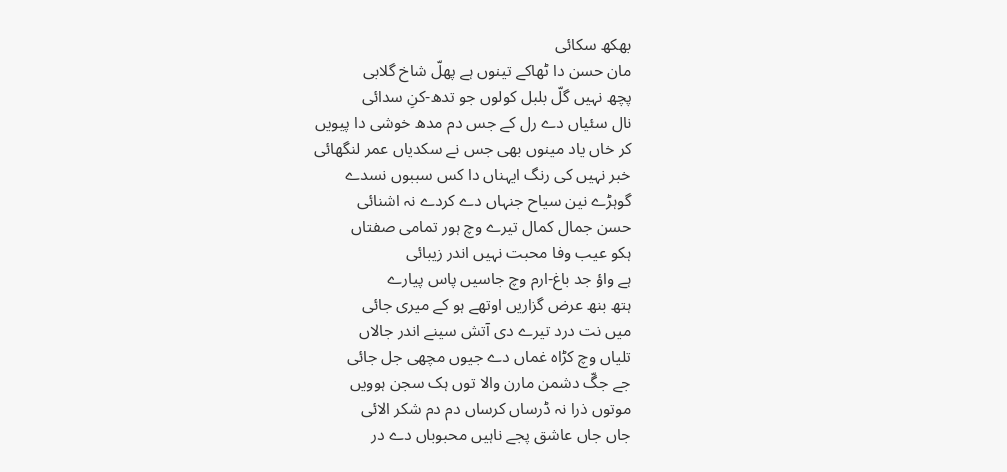بھکھ سکائی
مان حسن دا ٹھاکے تینوں ہے پھلّ شاخ گلابی
پچھ نہیں گلّ بلبل کولوں جو تدھ-کنِ سدائی
نال سئیاں دے رل کے جس دم مدھ خوشی دا پیویں
کر خاں یاد مینوں بھی جس نے سکدیاں عمر لنگھائی
خبر نہیں کی رنگ ایہناں دا کس سببوں نسدے
گوہڑے نین سیاح جنہاں دے کردے نہ اشنائی
حسن جمال کمال تیرے وچ ہور تمامی صفتاں
ہکو عیب وفا محبت نہیں اندر زیبائی
ہے واؤ جد باغ-ارم وچ جاسیں پاس پیارے
ہتھ بنھ عرض گزاریں اوتھے ہو کے میری جائی
میں نت درد تیرے دی آتش سینے اندر جالاں
تلیاں وچ کڑاہ غماں دے جیوں مچھی جل جائی
جے جگّ دشمن مارن والا توں ہک سجن ہوویں
موتوں ذرا نہ ڈرساں کرساں دم دم شکر الائی
جاں جاں عاشق پجے ناہیں محبوباں دے در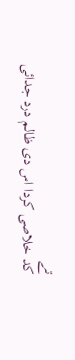تے
کد خلاصی کردا اس دی ظالم درد جدائی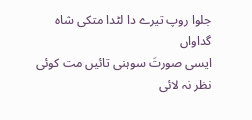جلوا روپ تیرے دا لٹدا متکی شاہ گداواں
ایسی صورتَ سوہنی تائیں مت کوئی نظر نہ لائی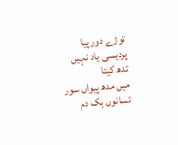توڑے دور پیا پردیسی یاد نہیں تدھ کیتا
میں مدھ پیواں سور تسانوں ہک دم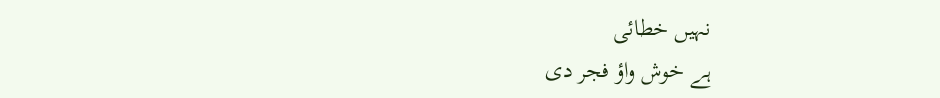نہیں خطائی
ہے خوش واؤ فجر دی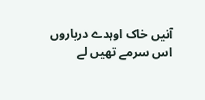آنیں خاک اوہدے درباروں
اس سرمے تھیں لے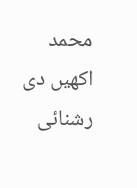محمد اکھیں دی رشنائی